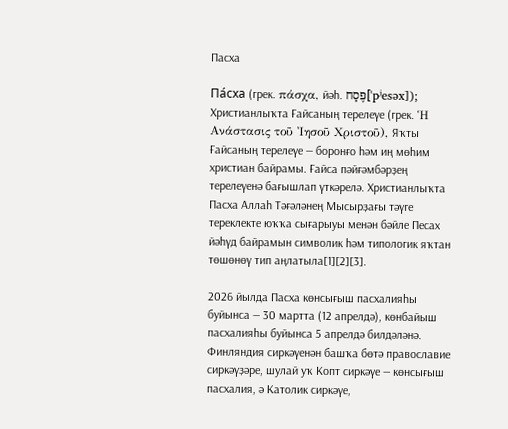Пасха

Па́сха (грек. πάσχα, йәһ. פֶּסַח[ˈpʲesəx]); Христианлыҡта Ғайсаның терелеүе (грек. Ἡ Ανάστασις τοῦ Ἰησοῦ Χριστοῦ), Яҡты Ғайсаның терелеүе — боронғо һәм иң мөһим христиан байрамы. Ғайса пәйғәмбәрҙең терелеүенә бағышлап үткәрелә. Христианлыҡта Пасха Аллаһ Тәғәләнең Мысырҙағы тәүге тереклекте юҡҡа сығарыуы менән бәйле Песах йәһүд байрамын символик һәм типологик яҡтан төшөнөү тип аңлатыла[1][2][3].

2026 йылда Пасха көнсығыш пасхалияһы буйынса — 30 мартта (12 апрелдә), көнбайыш пасхалияһы буйынса 5 апрелдә билдәләнә. Финляндия сиркәүенән башҡа бөтә православие сиркәүҙәре, шулай уҡ Копт сиркәүе — көнсығыш пасхалия, ә Католик сиркәүе,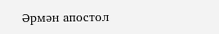Әрмән апостол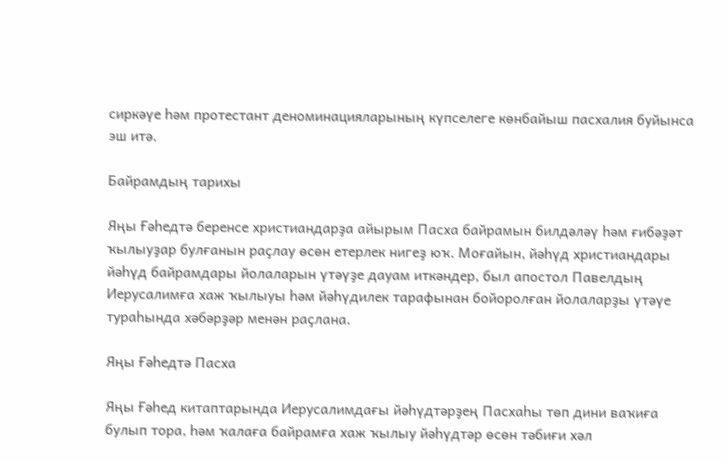сиркәүе һәм протестант деноминацияларының күпселеге көнбайыш пасхалия буйынса эш итә.

Байрамдың тарихы

Яңы Ғәһедтә беренсе христиандарҙа айырым Пасха байрамын билдәләү һәм ғибәҙәт ҡылыуҙар булғанын раҫлау өсөн етерлек нигеҙ юҡ. Моғайын, йәһүд христиандары йәһүд байрамдары йолаларын үтәүҙе дауам иткәндер, был апостол Павелдың Иерусалимға хаж ҡылыуы һәм йәһүдилек тарафынан бойоролған йолаларҙы үтәүе тураһында хәбәрҙәр менән раҫлана.

Яңы Ғәһедтә Пасха

Яңы Ғәһед китаптарында Иерусалимдағы йәһүдтәрҙең Пасхаһы төп дини ваҡиға булып тора, һәм ҡалаға байрамға хаж ҡылыу йәһүдтәр өсөн тәбиғи хәл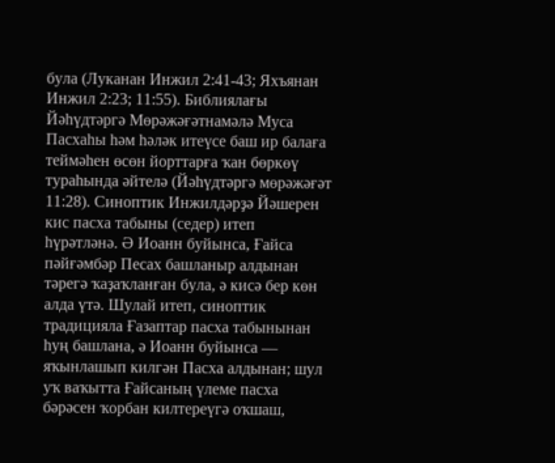була (Луканан Инжил 2:41-43; Яхъянан Инжил 2:23; 11:55). Библиялағы Йәһүдтәргә Мөрәжәғәтнамәлә Муса Пасхаһы һәм һәләк итеүсе баш ир балаға теймәһен өсөн йорттарға ҡан бөркөү тураһында әйтелә (Йәһүдтәргә мөрәжәғәт 11:28). Синоптик Инжилдәрҙә Йәшерен кис пасха табыны (седер) итеп һүрәтләнә. Ә Иоанн буйынса, Ғайса пәйғәмбәр Песах башланыр алдынан тәрегә ҡаҙаҡланған була, ә кисә бер көн алда үтә. Шулай итеп, синоптик традицияла Ғазаптар пасха табынынан һуң башлана, ә Иоанн буйынса — яҡынлашып килгән Пасха алдынан; шул уҡ ваҡытта Ғайсаның үлеме пасха бәрәсен ҡорбан килтереүгә оҡшаш,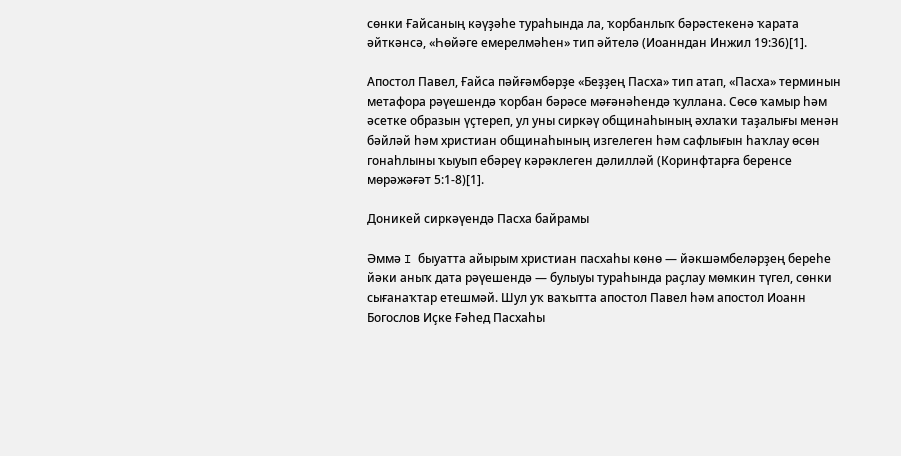сөнки Ғайсаның кәүҙәһе тураһында ла, ҡорбанлыҡ бәрәстекенә ҡарата әйткәнсә, «Һөйәге емерелмәһен» тип әйтелә (Иоанндан Инжил 19:36)[1].

Апостол Павел, Ғайса пәйғәмбәрҙе «Беҙҙең Пасха» тип атап, «Пасха» терминын метафора рәүешендә ҡорбан бәрәсе мәғәнәһендә ҡуллана. Сөсө ҡамыр һәм әсетке образын үҫтереп, ул уны сиркәү общинаһының әхлаҡи таҙалығы менән бәйләй һәм христиан общинаһының изгелеген һәм сафлығын һаҡлау өсөн гонаһлыны ҡыуып ебәреү кәрәклеген дәлилләй (Коринфтарға беренсе мөрәжәғәт 5:1-8)[1].

Доникей сиркәүендә Пасха байрамы

Әммә I быуатта айырым христиан пасхаһы көнө — йәкшәмбеләрҙең береһе йәки аныҡ дата рәүешендә — булыуы тураһында раҫлау мөмкин түгел, сөнки сығанаҡтар етешмәй. Шул уҡ ваҡытта апостол Павел һәм апостол Иоанн Богослов Иҫке Ғәһед Пасхаһы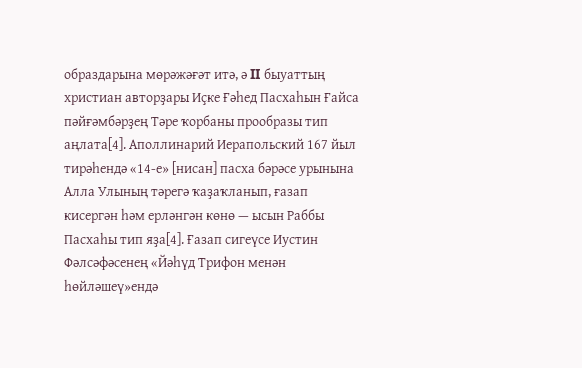образдарына мөрәжәғәт итә, ә II быуаттың христиан авторҙары Иҫке Ғәһед Пасхаһын Ғайса пәйғәмбәрҙең Тәре ҡорбаны прообразы тип аңлата[4]. Аполлинарий Иерапольский 167 йыл тирәһендә «14-е» [нисан] пасха бәрәсе урынына Алла Улының тәрегә ҡаҙаҡланып, ғазап кисергән һәм ерләнгән көнө — ысын Раббы Пасхаһы тип яҙа[4]. Ғазап сигеүсе Иустин Фәлсәфәсенең «Йәһүд Трифон менән һөйләшеү»ендә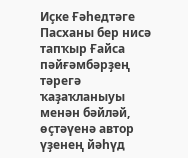Иҫке Ғәһедтәге Пасханы бер нисә тапҡыр Ғайса пәйғәмбәрҙең тәрегә ҡаҙаҡланыуы менән бәйләй, өҫтәүенә автор үҙенең йәһүд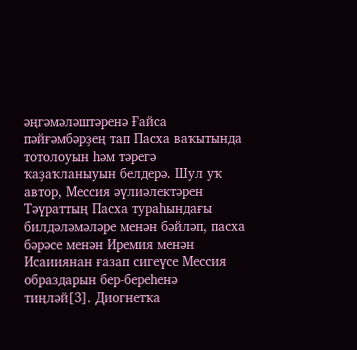әңгәмәләштәренә Ғайса пәйғәмбәрҙең тап Пасха ваҡытында тотолоуын һәм тәрегә ҡаҙаҡланыуын белдерә. Шул уҡ автор, Мессия әүлиәлектәрен Тәүраттың Пасха тураһындағы билдәләмәләре менән бәйләп, пасха бәрәсе менән Иремия менән Исаииянан ғазап сигеүсе Мессия образдарын бер-береһенә тиңләй[3]. Диогнетҡа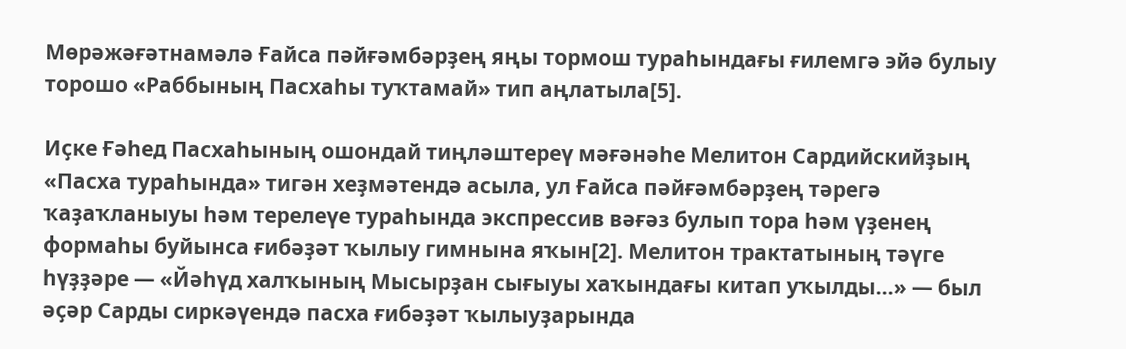Мөрәжәғәтнамәлә Ғайса пәйғәмбәрҙең яңы тормош тураһындағы ғилемгә эйә булыу торошо «Раббының Пасхаһы туҡтамай» тип аңлатыла[5].

Иҫке Ғәһед Пасхаһының ошондай тиңләштереү мәғәнәһе Мелитон Сардийскийҙың «Пасха тураһында» тигән хеҙмәтендә асыла, ул Ғайса пәйғәмбәрҙең тәрегә ҡаҙаҡланыуы һәм терелеүе тураһында экспрессив вәғәз булып тора һәм үҙенең формаһы буйынса ғибәҙәт ҡылыу гимнына яҡын[2]. Мелитон трактатының тәүге һүҙҙәре — «Йәһүд халҡының Мысырҙан сығыуы хаҡындағы китап уҡылды…» — был әҫәр Сарды сиркәүендә пасха ғибәҙәт ҡылыуҙарында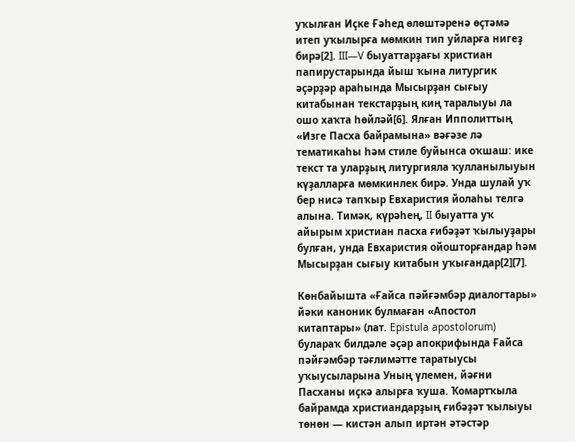уҡылған Иҫке Ғәһед өлөштәренә өҫтәмә итеп уҡылырға мөмкин тип уйларға нигеҙ бирә[2]. III—V быуаттарҙағы христиан папирустарында йыш ҡына литургик әҫәрҙәр араһында Мысырҙан сығыу китабынан текстарҙың киң таралыуы ла ошо хаҡта һөйләй[6]. Ялған Ипполиттың «Изге Пасха байрамына» вәғәзе лә тематикаһы һәм стиле буйынса оҡшаш: ике текст та уларҙың литургияла ҡулланылыуын күҙалларға мөмкинлек бирә. Унда шулай уҡ бер нисә тапҡыр Евхаристия йолаһы телгә алына. Тимәк, күрәһең, II быуатта уҡ айырым христиан пасха ғибәҙәт ҡылыуҙары булған, унда Евхаристия ойошторғандар һәм Мысырҙан сығыу китабын уҡығандар[2][7].

Көнбайышта «Ғайса пәйғәмбәр диалогтары» йәки каноник булмаған «Апостол китаптары» (лат. Epistula apostolorum) булараҡ билдәле әҫәр апокрифында Ғайса пәйғәмбәр тәғлимәтте таратыусы уҡыусыларына Уның үлемен, йәғни Пасханы иҫкә алырға ҡуша. Ҡомартҡыла байрамда христиандарҙың ғибәҙәт ҡылыуы төнөн — кистән алып иртән әтәстәр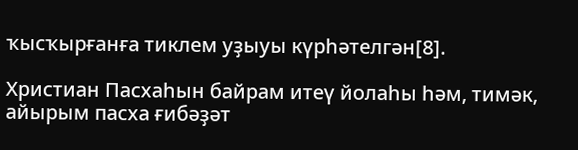ҡысҡырғанға тиклем уҙыуы күрһәтелгән[8].

Христиан Пасхаһын байрам итеү йолаһы һәм, тимәк, айырым пасха ғибәҙәт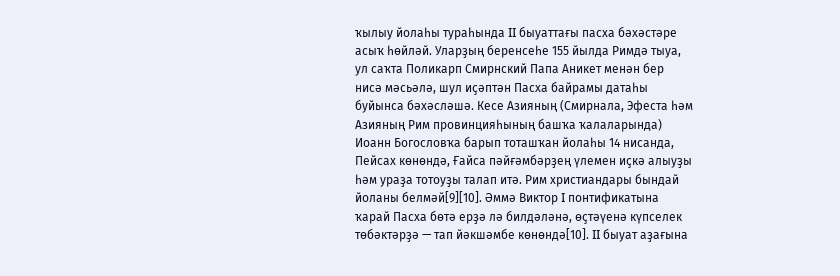ҡылыу йолаһы тураһында II быуаттағы пасха бәхәстәре асыҡ һөйләй. Уларҙың беренсеһе 155 йылда Римдә тыуа, ул саҡта Поликарп Смирнский Папа Аникет менән бер нисә мәсьәлә, шул иҫәптән Пасха байрамы датаһы буйынса бәхәсләшә. Кесе Азияның (Смирнала, Эфеста һәм Азияның Рим провинцияһының башҡа ҡалаларында) Иоанн Богословҡа барып тоташҡан йолаһы 14 нисанда, Пейсах көнөндә, Ғайса пәйғәмбәрҙең үлемен иҫкә алыуҙы һәм ураҙа тотоуҙы талап итә. Рим христиандары бындай йоланы белмәй[9][10]. Әммә Виктор I понтификатына ҡарай Пасха бөтә ерҙә лә билдәләнә, өҫтәүенә күпселек төбәктәрҙә — тап йәкшәмбе көнөндә[10]. II быуат аҙағына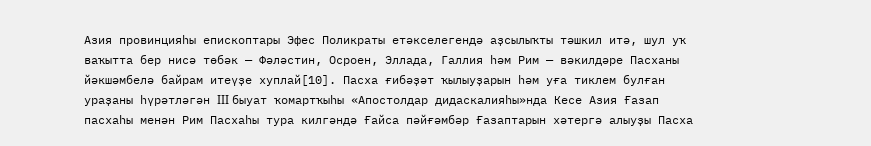Азия провинцияһы епископтары Эфес Поликраты етәкселегендә аҙсылыҡты тәшкил итә, шул уҡ ваҡытта бер нисә төбәк — Фәләстин, Осроен, Эллада, Галлия һәм Рим — вәкилдәре Пасханы йәкшәмбелә байрам итеүҙе хуплай[10]. Пасха ғибәҙәт ҡылыуҙарын һәм уға тиклем булған ураҙаны һүрәтләгән III быуат ҡомартҡыһы «Апостолдар дидаскалияһы»нда Кесе Азия Ғазап пасхаһы менән Рим Пасхаһы тура килгәндә Ғайса пәйғәмбәр Ғазаптарын хәтергә алыуҙы Пасха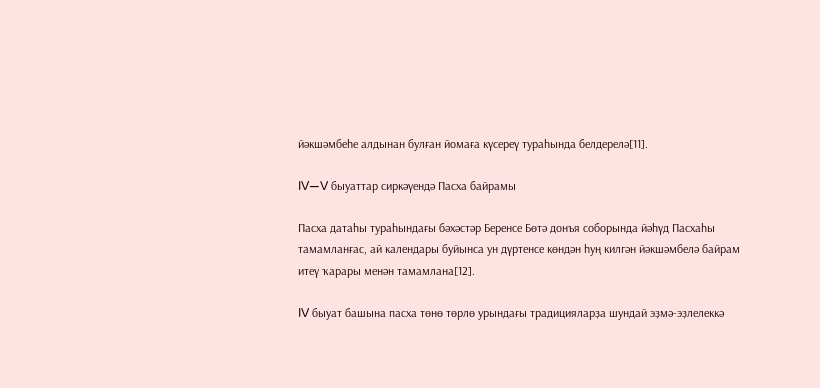йәкшәмбеһе алдынан булған йомаға күсереү тураһында белдерелә[11].

IV—V быуаттар сиркәүендә Пасха байрамы

Пасха датаһы тураһындағы бәхәстәр Беренсе Бөтә донъя соборында йәһүд Пасхаһы тамамланғас, ай календары буйынса ун дүртенсе көндән һуң килгән йәкшәмбелә байрам итеү ҡарары менән тамамлана[12].

IV быуат башына пасха төнө төрлө урындағы традицияларҙа шундай эҙмә-эҙлелеккә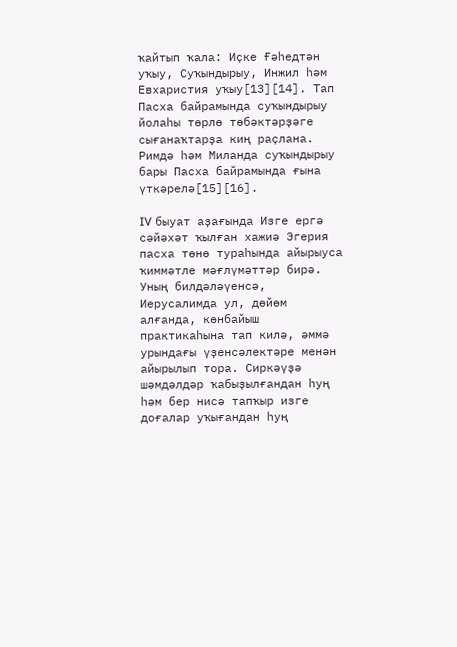ҡайтып ҡала: Иҫке Ғәһедтән уҡыу, Суҡындырыу, Инжил һәм Евхаристия уҡыу[13][14]. Тап Пасха байрамында суҡындырыу йолаһы төрлө төбәктәрҙәге сығанаҡтарҙа киң раҫлана. Римдә һәм Миланда суҡындырыу бары Пасха байрамында ғына үткәрелә[15][16].

IV быуат аҙағында Изге ергә сәйәхәт ҡылған хажиә Эгерия пасха төнө тураһында айырыуса ҡиммәтле мәғлүмәттәр бирә. Уның билдәләүенсә, Иерусалимда ул, дөйөм алғанда, көнбайыш практикаһына тап килә, әммә урындағы үҙенсәлектәре менән айырылып тора. Сиркәүҙә шәмдәлдәр ҡабыҙылғандан һуң һәм бер нисә тапҡыр изге доғалар уҡығандан һуң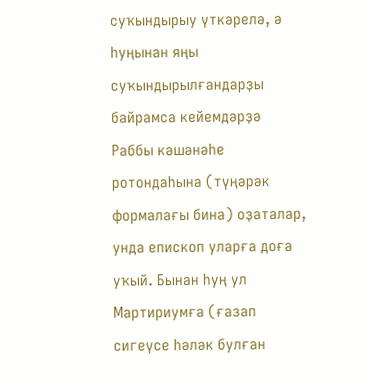суҡындырыу үткәрелә, ә һуңынан яңы суҡындырылғандарҙы байрамса кейемдәрҙә Раббы кәшәнәһе ротондаһына (түңәрәк формалағы бина) оҙаталар, унда епископ уларға доға уҡый. Бынан һуң ул Мартириумға (ғазап сигеүсе һәләк булған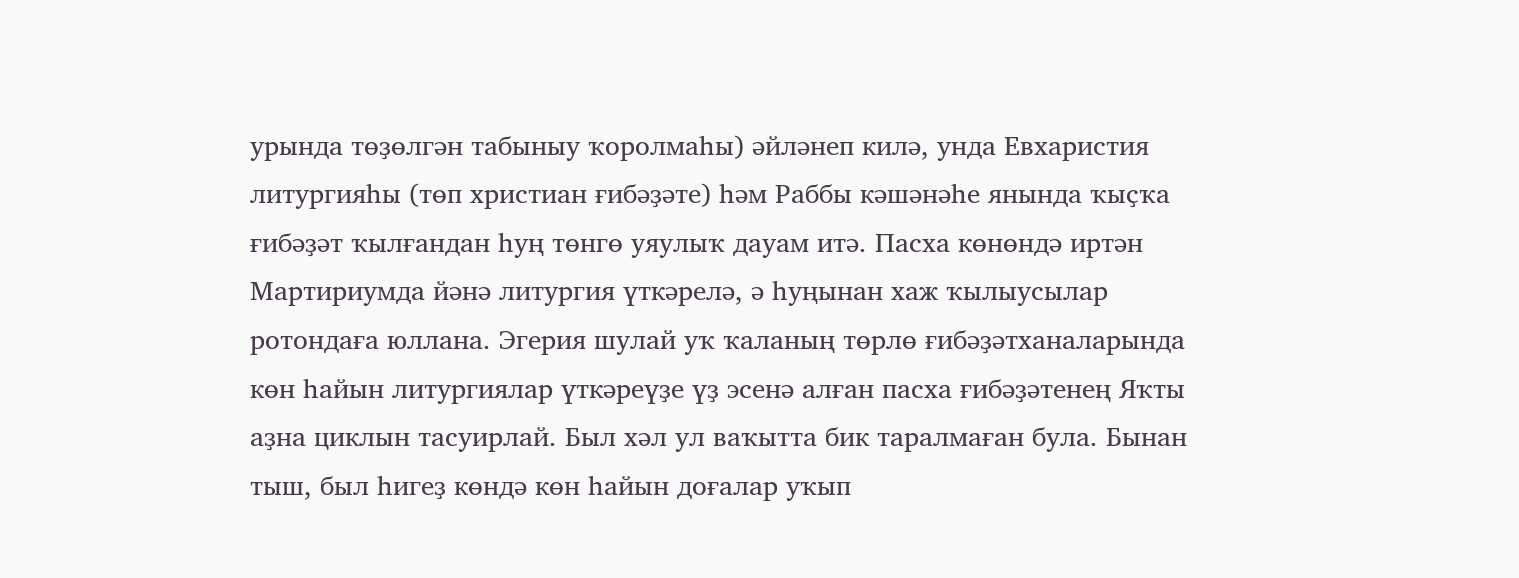урында төҙөлгән табыныу ҡоролмаһы) әйләнеп килә, унда Евхаристия литургияһы (төп христиан ғибәҙәте) һәм Раббы кәшәнәһе янында ҡыҫҡа ғибәҙәт ҡылғандан һуң төнгө уяулыҡ дауам итә. Пасха көнөндә иртән Мартириумда йәнә литургия үткәрелә, ә һуңынан хаж ҡылыусылар ротондаға юллана. Эгерия шулай уҡ ҡаланың төрлө ғибәҙәтханаларында көн һайын литургиялар үткәреүҙе үҙ эсенә алған пасха ғибәҙәтенең Яҡты аҙна циклын тасуирлай. Был хәл ул ваҡытта бик таралмаған була. Бынан тыш, был һигеҙ көндә көн һайын доғалар уҡып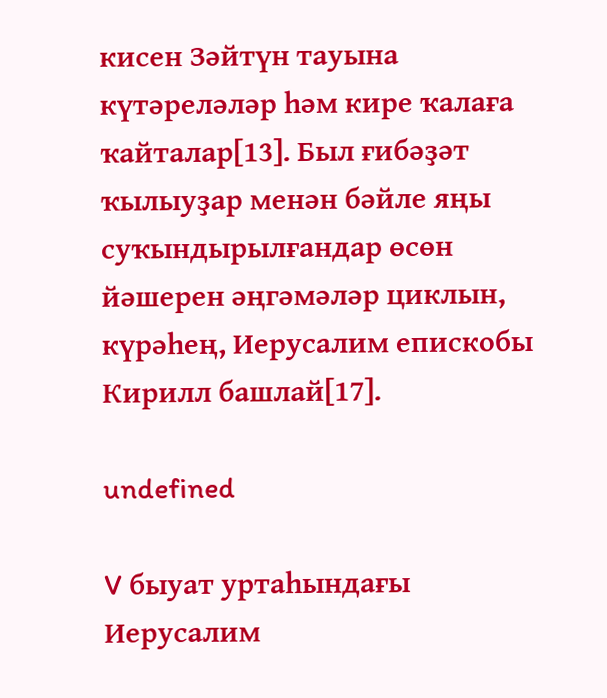кисен Зәйтүн тауына күтәреләләр һәм кире ҡалаға ҡайталар[13]. Был ғибәҙәт ҡылыуҙар менән бәйле яңы суҡындырылғандар өсөн йәшерен әңгәмәләр циклын, күрәһең, Иерусалим епискобы Кирилл башлай[17].

undefined

V быуат уртаһындағы Иерусалим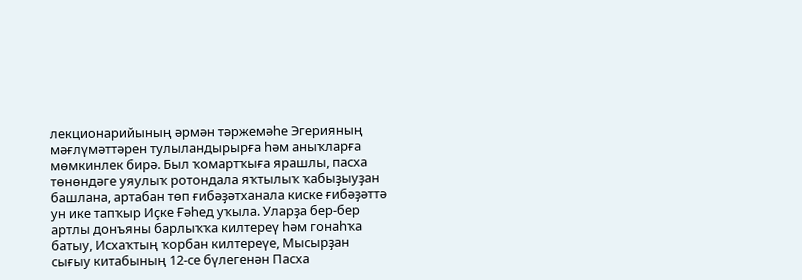лекционарийының әрмән тәржемәһе Эгерияның мәғлүмәттәрен тулыландырырға һәм аныҡларға мөмкинлек бирә. Был ҡомартҡыға ярашлы, пасха төнөндәге уяулыҡ ротондала яҡтылыҡ ҡабыҙыуҙан башлана, артабан төп ғибәҙәтханала киске ғибәҙәттә ун ике тапҡыр Иҫке Ғәһед уҡыла. Уларҙа бер-бер артлы донъяны барлыҡҡа килтереү һәм гонаһҡа батыу, Исхаҡтың ҡорбан килтереүе, Мысырҙан сығыу китабының 12-се бүлегенән Пасха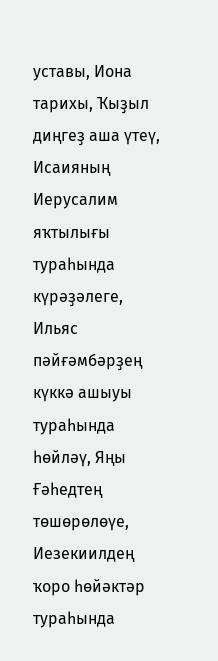уставы, Иона тарихы, Ҡыҙыл диңгеҙ аша үтеү, Исаияның Иерусалим яҡтылығы тураһында күрәҙәлеге, Ильяс пәйғәмбәрҙең күккә ашыуы тураһында һөйләү, Яңы Ғәһедтең төшөрөлөүе, Иезекиилдең ҡоро һөйәктәр тураһында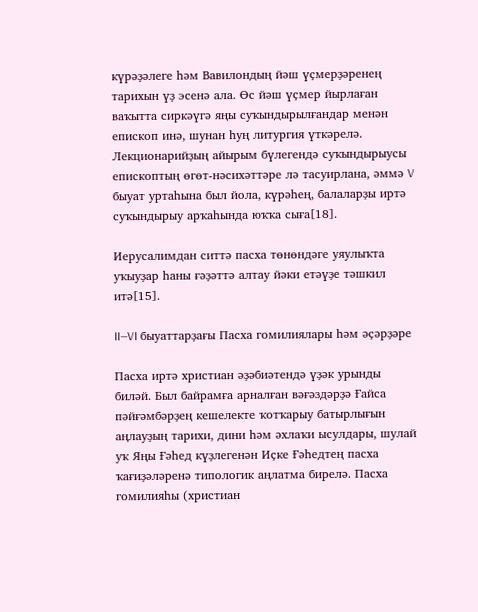күрәҙәлеге һәм Вавилондың йәш үҫмерҙәренең тарихын үҙ эсенә ала. Өс йәш үҫмер йырлаған ваҡытта сиркәүгә яңы суҡындырылғандар менән епископ инә, шунан һуң литургия үткәрелә. Лекционарийҙың айырым бүлегендә суҡындырыусы епископтың өгөт-нәсихәттәре лә тасуирлана, әммә V быуат уртаһына был йола, күрәһең, балаларҙы иртә суҡындырыу арҡаһында юҡҡа сыға[18].

Иерусалимдан ситтә пасха төнөндәге уяулыҡта уҡыуҙар һаны ғәҙәттә алтау йәки етәүҙе тәшкил итә[15].

II—VI быуаттарҙағы Пасха гомилиялары һәм әҫәрҙәре

Пасха иртә христиан әҙәбиәтендә үҙәк урынды биләй. Был байрамға арналған вәғәздәрҙә Ғайса пәйғәмбәрҙең кешелекте ҡотҡарыу батырлығын аңлауҙың тарихи, дини һәм әхлаҡи ысулдары, шулай уҡ Яңы Ғәһед күҙлегенән Иҫке Ғәһедтең пасха ҡағиҙәләренә типологик аңлатма бирелә. Пасха гомилияһы (христиан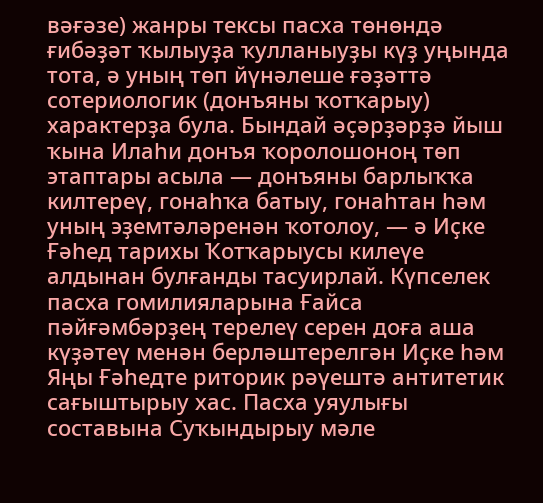вәғәзе) жанры тексы пасха төнөндә ғибәҙәт ҡылыуҙа ҡулланыуҙы күҙ уңында тота, ә уның төп йүнәлеше ғәҙәттә сотериологик (донъяны ҡотҡарыу) характерҙа була. Бындай әҫәрҙәрҙә йыш ҡына Илаһи донъя ҡоролошоноң төп этаптары асыла — донъяны барлыҡҡа килтереү, гонаһҡа батыу, гонаһтан һәм уның эҙемтәләренән ҡотолоу, — ә Иҫке Ғәһед тарихы Ҡотҡарыусы килеүе алдынан булғанды тасуирлай. Күпселек пасха гомилияларына Ғайса пәйғәмбәрҙең терелеү серен доға аша күҙәтеү менән берләштерелгән Иҫке һәм Яңы Ғәһедте риторик рәүештә антитетик сағыштырыу хас. Пасха уяулығы составына Суҡындырыу мәле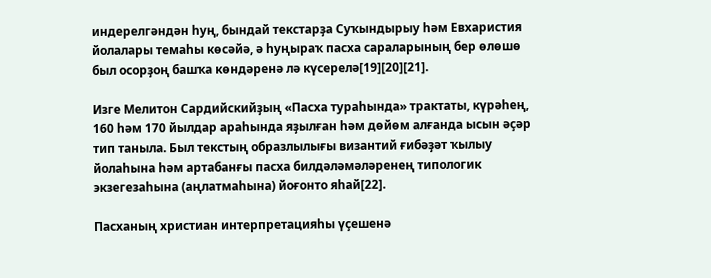индерелгәндән һуң, бындай текстарҙа Суҡындырыу һәм Евхаристия йолалары темаһы көсәйә, ә һуңыраҡ пасха сараларының бер өлөшө был осорҙоң башҡа көндәренә лә күсерелә[19][20][21].

Изге Мелитон Сардийскийҙың «Пасха тураһында» трактаты, күрәһең, 160 һәм 170 йылдар араһында яҙылған һәм дөйөм алғанда ысын әҫәр тип таныла. Был текстың образлылығы византий ғибәҙәт ҡылыу йолаһына һәм артабанғы пасха билдәләмәләренең типологик экзегезаһына (аңлатмаһына) йоғонто яһай[22].

Пасханың христиан интерпретацияһы үҫешенә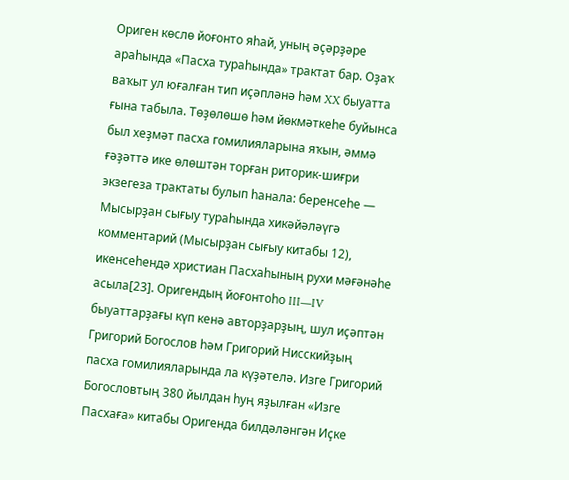Ориген көслө йоғонто яһай, уның әҫәрҙәре араһында «Пасха тураһында» трактат бар. Оҙаҡ ваҡыт ул юғалған тип иҫәпләнә һәм XX быуатта ғына табыла. Төҙөлөшө һәм йөкмәткеһе буйынса был хеҙмәт пасха гомилияларына яҡын, әммә ғәҙәттә ике өлөштән торған риторик-шиғри экзегеза трактаты булып һанала: беренсеһе — Мысырҙан сығыу тураһында хикәйәләүгә комментарий (Мысырҙан сығыу китабы 12), икенсеһендә христиан Пасхаһының рухи мәғәнәһе асыла[23]. Оригендың йоғонтоһо III—IV быуаттарҙағы күп кенә авторҙарҙың, шул иҫәптән Григорий Богослов һәм Григорий Нисскийҙың пасха гомилияларында ла күҙәтелә. Изге Григорий Богословтың 380 йылдан һуң яҙылған «Изге Пасхаға» китабы Оригенда билдәләнгән Иҫке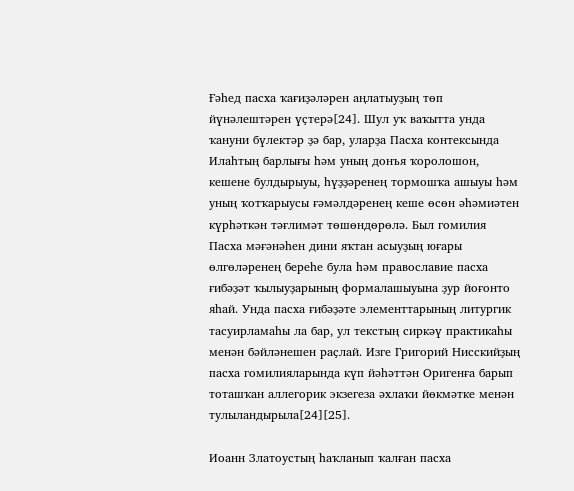Ғәһед пасха ҡағиҙәләрен аңлатыуҙың төп йүнәлештәрен үҫтерә[24]. Шул уҡ ваҡытта унда ҡануни бүлектәр ҙә бар, уларҙа Пасха контексында Илаһтың барлығы һәм уның донъя ҡоролошон, кешене булдырыуы, һүҙҙәренең тормошҡа ашыуы һәм уның ҡотҡарыусы ғәмәлдәренең кеше өсөн әһәмиәтен күрһәткән тәғлимәт төшөндөрөлә. Был гомилия Пасха мәғәнәһен дини яҡтан асыуҙың юғары өлгөләренең береһе була һәм православие пасха ғибәҙәт ҡылыуҙарының формалашыуына ҙур йоғонто яһай. Унда пасха ғибәҙәте элементтарының литургик тасуирламаһы ла бар, ул текстың сиркәү практикаһы менән бәйләнешен раҫлай. Изге Григорий Нисскийҙың пасха гомилияларында күп йәһәттән Оригенға барып тоташҡан аллегорик экзегеза әхлаҡи йөкмәтке менән тулыландырыла[24][25].

Иоанн Златоустың һаҡланып ҡалған пасха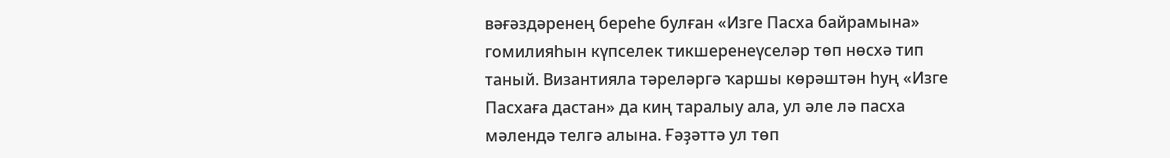вәғәздәренең береһе булған «Изге Пасха байрамына» гомилияһын күпселек тикшеренеүселәр төп нөсхә тип таный. Византияла тәреләргә ҡаршы көрәштән һуң «Изге Пасхаға дастан» да киң таралыу ала, ул әле лә пасха мәлендә телгә алына. Ғәҙәттә ул төп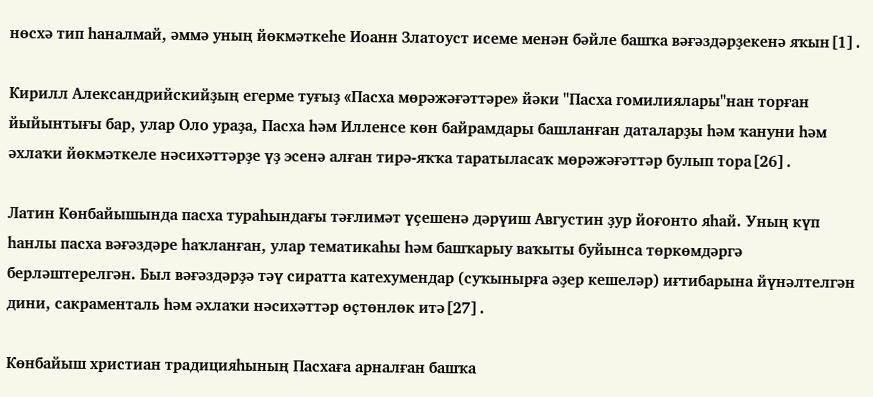нөсхә тип һаналмай, әммә уның йөкмәткеһе Иоанн Златоуст исеме менән бәйле башҡа вәғәздәрҙекенә яҡын[1].

Кирилл Александрийскийҙың егерме туғыҙ «Пасха мөрәжәғәттәре» йәки "Пасха гомилиялары"нан торған йыйынтығы бар, улар Оло ураҙа, Пасха һәм Илленсе көн байрамдары башланған даталарҙы һәм ҡануни һәм әхлаҡи йөкмәткеле нәсихәттәрҙе үҙ эсенә алған тирә-яҡҡа таратыласаҡ мөрәжәғәттәр булып тора[26].

Латин Көнбайышында пасха тураһындағы тәғлимәт үҫешенә дәрүиш Августин ҙур йоғонто яһай. Уның күп һанлы пасха вәғәздәре һаҡланған, улар тематикаһы һәм башҡарыу ваҡыты буйынса төркөмдәргә берләштерелгән. Был вәғәздәрҙә тәү сиратта катехумендар (суҡынырға әҙер кешеләр) иғтибарына йүнәлтелгән дини, сакраменталь һәм әхлаҡи нәсихәттәр өҫтөнлөк итә[27].

Көнбайыш христиан традицияһының Пасхаға арналған башҡа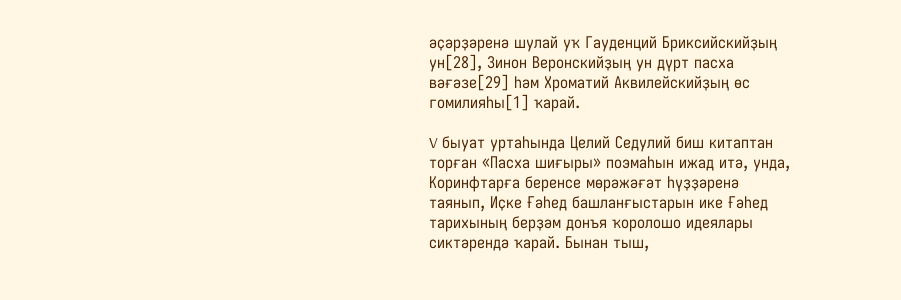әҫәрҙәренә шулай уҡ Гауденций Бриксийскийҙың ун[28], Зинон Веронскийҙың ун дүрт пасха вәғәзе[29] һәм Хроматий Аквилейскийҙың өс гомилияһы[1] ҡарай.

V быуат уртаһында Целий Седулий биш китаптан торған «Пасха шиғыры» поэмаһын ижад итә, унда, Коринфтарға беренсе мөрәжәғәт һүҙҙәренә таянып, Иҫке Ғәһед башланғыстарын ике Ғәһед тарихының берҙәм донъя ҡоролошо идеялары сиктәрендә ҡарай. Бынан тыш,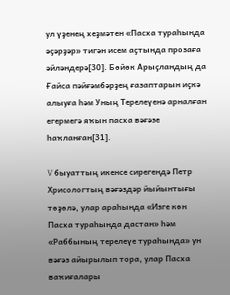ул үҙенең хеҙмәтен «Пасха тураһында әҫәрҙәр» тигән исем аҫтында прозаға әйләндерә[30]. Бөйөк Арыҫландың да Ғайса пәйғәмбәрҙең ғазаптарын иҫкә алыуға һәм Уның Терелеүенә арналған егермегә яҡын пасха вәғәзе һаҡланған[31].

V быуаттың икенсе сирегендә Петр Хрисологтың вәғәздәр йыйынтығы төҙөлә, улар араһында «Изге көн Пасха тураһында дастан» һәм «Раббының терелеүе тураһында» ун вәғәз айырылып тора, улар Пасха ваҡиғалары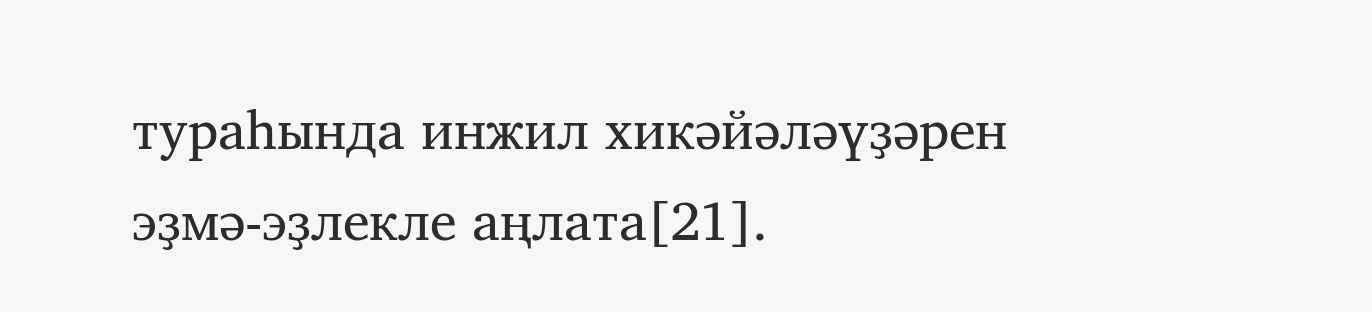тураһында инжил хикәйәләүҙәрен эҙмә-эҙлекле аңлата[21].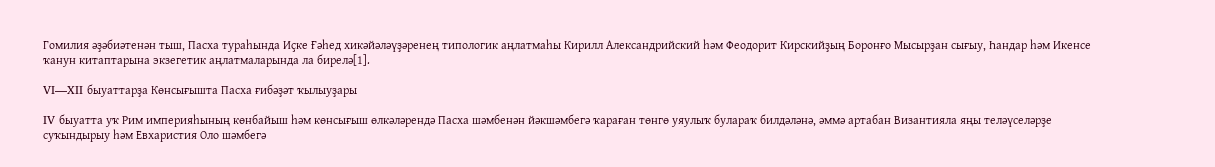Гомилия әҙәбиәтенән тыш, Пасха тураһында Иҫке Ғәһед хикәйәләүҙәренең типологик аңлатмаһы Кирилл Александрийский һәм Феодорит Кирскийҙың Боронғо Мысырҙан сығыу, Һандар һәм Икенсе ҡанун китаптарына экзегетик аңлатмаларында ла бирелә[1].

VI—XII быуаттарҙа Көнсығышта Пасха ғибәҙәт ҡылыуҙары

IV быуатта уҡ Рим империяһының көнбайыш һәм көнсығыш өлкәләрендә Пасха шәмбенән йәкшәмбегә ҡараған төнгө уяулыҡ булараҡ билдәләнә, әммә артабан Византияла яңы теләүселәрҙе суҡындырыу һәм Евхаристия Оло шәмбегә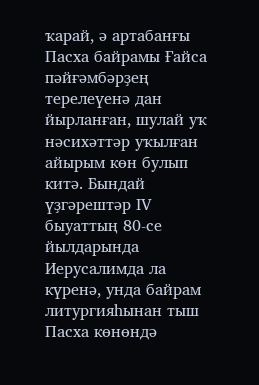ҡарай, ә артабанғы Пасха байрамы Ғайса пәйғәмбәрҙең терелеүенә дан йырланған, шулай уҡ нәсихәттәр уҡылған айырым көн булып китә. Бындай үҙгәрештәр IV быуаттың 80-се йылдарында Иерусалимда ла күренә, унда байрам литургияһынан тыш Пасха көнөндә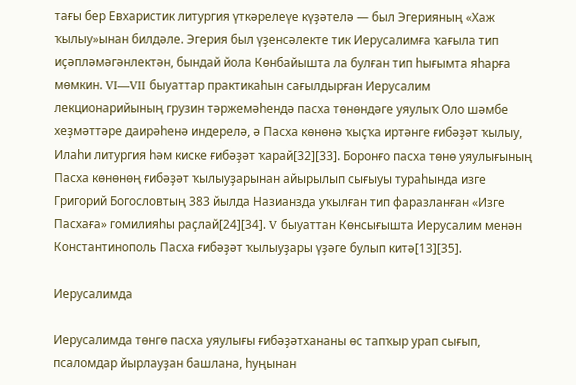тағы бер Евхаристик литургия үткәрелеүе күҙәтелә — был Эгерияның «Хаж ҡылыу»ынан билдәле. Эгерия был үҙенсәлекте тик Иерусалимға ҡағыла тип иҫәпләмәгәнлектән, бындай йола Көнбайышта ла булған тип һығымта яһарға мөмкин. VI—VII быуаттар практикаһын сағылдырған Иерусалим лекционарийының грузин тәржемәһендә пасха төнөндәге уяулыҡ Оло шәмбе хеҙмәттәре даирәһенә индерелә, ә Пасха көнөнә ҡыҫҡа иртәнге ғибәҙәт ҡылыу, Илаһи литургия һәм киске ғибәҙәт ҡарай[32][33]. Боронғо пасха төнө уяулығының Пасха көнөнөң ғибәҙәт ҡылыуҙарынан айырылып сығыуы тураһында изге Григорий Богословтың 383 йылда Назианзда уҡылған тип фаразланған «Изге Пасхаға» гомилияһы раҫлай[24][34]. V быуаттан Көнсығышта Иерусалим менән Константинополь Пасха ғибәҙәт ҡылыуҙары үҙәге булып китә[13][35].

Иерусалимда

Иерусалимда төнгө пасха уяулығы ғибәҙәтхананы өс тапҡыр урап сығып, псаломдар йырлауҙан башлана, һуңынан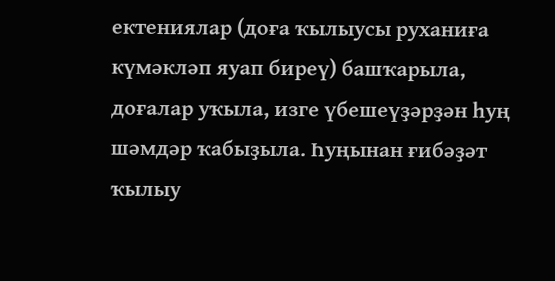ектениялар (доға ҡылыусы руханиға күмәкләп яуап биреү) башҡарыла, доғалар уҡыла, изге үбешеүҙәрҙән һуң шәмдәр ҡабыҙыла. Һуңынан ғибәҙәт ҡылыу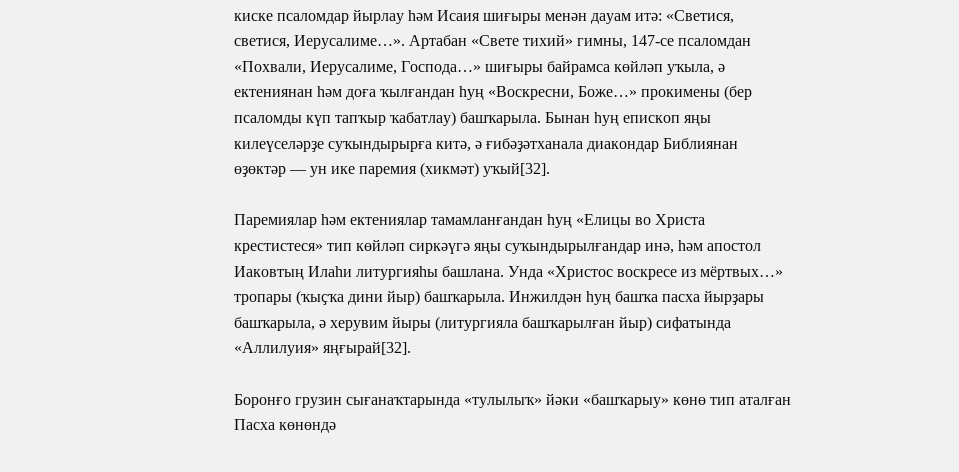киске псаломдар йырлау һәм Исаия шиғыры менән дауам итә: «Светися, светися, Иерусалиме…». Артабан «Свете тихий» гимны, 147-се псаломдан «Похвали, Иерусалиме, Господа…» шиғыры байрамса көйләп уҡыла, ә ектениянан һәм доға ҡылғандан һуң «Воскресни, Боже…» прокимены (бер псаломды күп тапҡыр ҡабатлау) башҡарыла. Бынан һуң епископ яңы килеүселәрҙе суҡындырырға китә, ә ғибәҙәтханала диакондар Библиянан өҙөктәр — ун ике паремия (хикмәт) уҡый[32].

Паремиялар һәм ектениялар тамамланғандан һуң «Елицы во Христа крестистеся» тип көйләп сиркәүгә яңы суҡындырылғандар инә, һәм апостол Иаковтың Илаһи литургияһы башлана. Унда «Христос воскресе из мёртвых…» тропары (ҡыҫҡа дини йыр) башҡарыла. Инжилдән һуң башҡа пасха йырҙары башҡарыла, ә херувим йыры (литургияла башҡарылған йыр) сифатында «Аллилуия» яңғырай[32].

Боронғо грузин сығанаҡтарында «тулылыҡ» йәки «башҡарыу» көнө тип аталған Пасха көнөндә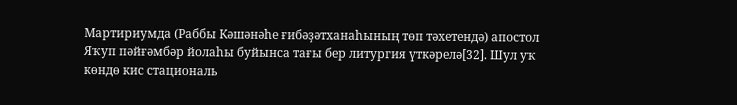Мартириумда (Раббы Кәшәнәһе ғибәҙәтханаһының төп тәхетендә) апостол Яҡуп пәйғәмбәр йолаһы буйынса тағы бер литургия үткәрелә[32]. Шул уҡ көндө кис стациональ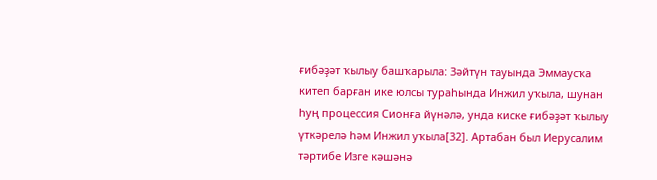ғибәҙәт ҡылыу башҡарыла: Зәйтүн тауында Эммаусҡа китеп барған ике юлсы тураһында Инжил уҡыла, шунан һуң процессия Сионға йүнәлә, унда киске ғибәҙәт ҡылыу үткәрелә һәм Инжил уҡыла[32]. Артабан был Иерусалим тәртибе Изге кәшәнә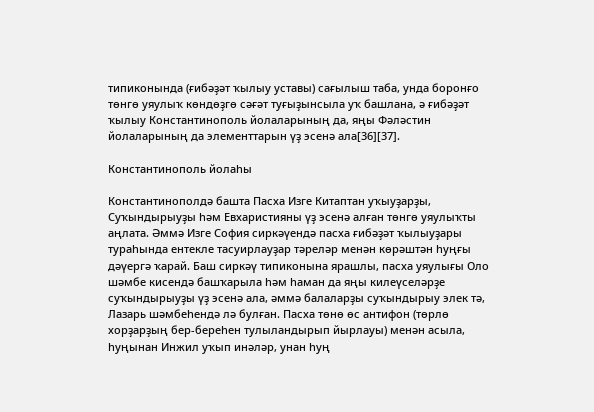типиконында (ғибәҙәт ҡылыу уставы) сағылыш таба, унда боронғо төнгө уяулыҡ көндөҙгө сәғәт туғыҙынсыла уҡ башлана, ә ғибәҙәт ҡылыу Константинополь йолаларының да, яңы Фәләстин йолаларының да элементтарын үҙ эсенә ала[36][37].

Константинополь йолаһы

Константинополдә башта Пасха Изге Китаптан уҡыуҙарҙы, Суҡындырыуҙы һәм Евхаристияны үҙ эсенә алған төнгө уяулыҡты аңлата. Әммә Изге София сиркәүендә пасха ғибәҙәт ҡылыуҙары тураһында ентекле тасуирлауҙар тәреләр менән көрәштән һуңғы дәүергә ҡарай. Баш сиркәү типиконына ярашлы, пасха уяулығы Оло шәмбе кисендә башҡарыла һәм һаман да яңы килеүселәрҙе суҡындырыуҙы үҙ эсенә ала, әммә балаларҙы суҡындырыу элек тә, Лазарь шәмбеһендә лә булған. Пасха төнө өс антифон (төрлө хорҙарҙың бер-береһен тулыландырып йырлауы) менән асыла, һуңынан Инжил уҡып инәләр, унан һуң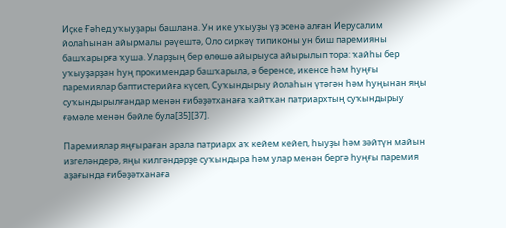Иҫке Ғәһед уҡыуҙары башлана. Ун ике уҡыуҙы үҙ эсенә алған Иерусалим йолаһынан айырмалы рәүештә, Оло сиркәү типиконы ун биш паремияны башҡарырға ҡуша. Уларҙың бер өлөшө айырыуса айырылып тора: ҡайһы бер уҡыуҙарҙан һуң прокимендар башҡарыла, ә беренсе, икенсе һәм һуңғы паремиялар баптистерийға күсеп, Суҡындырыу йолаһын үтәгән һәм һуңынан яңы суҡындырылғандар менән ғибәҙәтханаға ҡайтҡан патриархтың суҡындырыу ғәмәле менән бәйле була[35][37].

Паремиялар яңғыраған арала патриарх аҡ кейем кейеп, һыуҙы һәм зәйтүн майын изгеләндерә, яңы килгәндәрҙе суҡындыра һәм улар менән бергә һуңғы паремия аҙағында ғибәҙәтханаға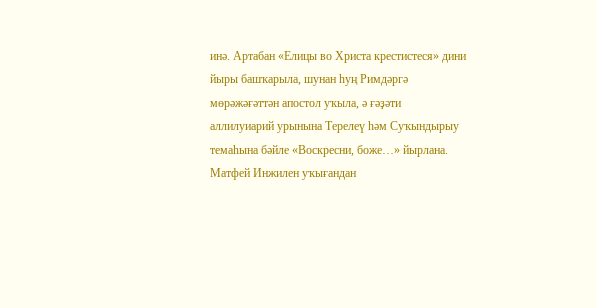инә. Артабан «Елицы во Христа крестистеся» дини йыры башҡарыла, шунан һуң Римдәргә мөрәжәғәттән апостол уҡыла, ә ғәҙәти аллилуиарий урынына Терелеү һәм Суҡындырыу темаһына бәйле «Воскресни, боже…» йырлана. Матфей Инжилен уҡығандан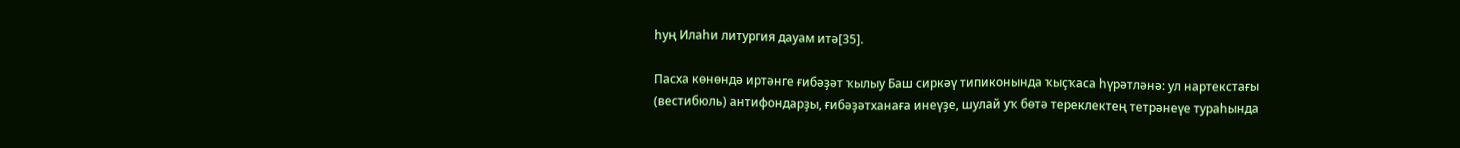һуң Илаһи литургия дауам итә[35].

Пасха көнөндә иртәнге ғибәҙәт ҡылыу Баш сиркәү типиконында ҡыҫҡаса һүрәтләнә: ул нартекстағы (вестибюль) антифондарҙы, ғибәҙәтханаға инеүҙе, шулай уҡ бөтә тереклектең тетрәнеүе тураһында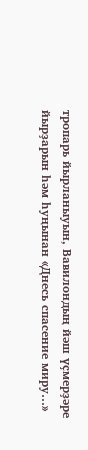тропарь йырланыуын, Вавилондың йәш үҫмерҙәре йырҙарын һәм һуңынан «Днесь спасение миру…»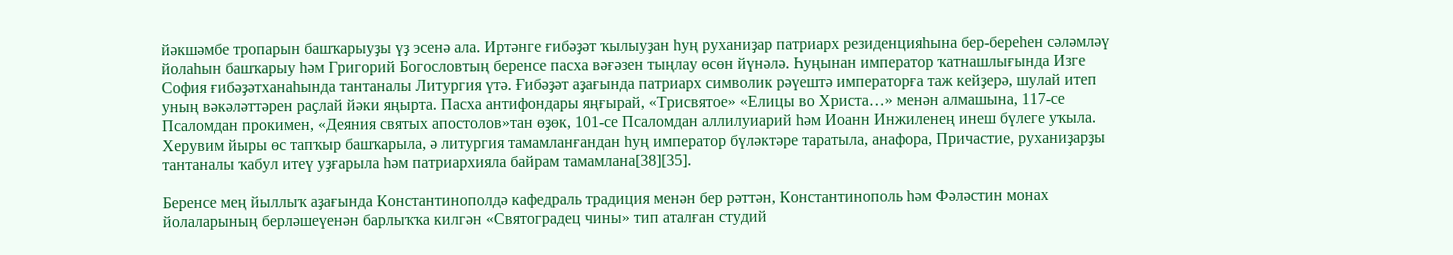йәкшәмбе тропарын башҡарыуҙы үҙ эсенә ала. Иртәнге ғибәҙәт ҡылыуҙан һуң руханиҙар патриарх резиденцияһына бер-береһен сәләмләү йолаһын башҡарыу һәм Григорий Богословтың беренсе пасха вәғәзен тыңлау өсөн йүнәлә. Һуңынан император ҡатнашлығында Изге София ғибәҙәтханаһында тантаналы Литургия үтә. Ғибәҙәт аҙағында патриарх символик рәүештә императорға таж кейҙерә, шулай итеп уның вәкәләттәрен раҫлай йәки яңырта. Пасха антифондары яңғырай, «Трисвятое» «Елицы во Христа…» менән алмашына, 117-се Псаломдан прокимен, «Деяния святых апостолов»тан өҙөк, 101-се Псаломдан аллилуиарий һәм Иоанн Инжиленең инеш бүлеге уҡыла. Херувим йыры өс тапҡыр башҡарыла, ә литургия тамамланғандан һуң император бүләктәре таратыла, анафора, Причастие, руханиҙарҙы тантаналы ҡабул итеү уҙғарыла һәм патриархияла байрам тамамлана[38][35].

Беренсе мең йыллыҡ аҙағында Константинополдә кафедраль традиция менән бер рәттән, Константинополь һәм Фәләстин монах йолаларының берләшеүенән барлыҡҡа килгән «Святоградец чины» тип аталған студий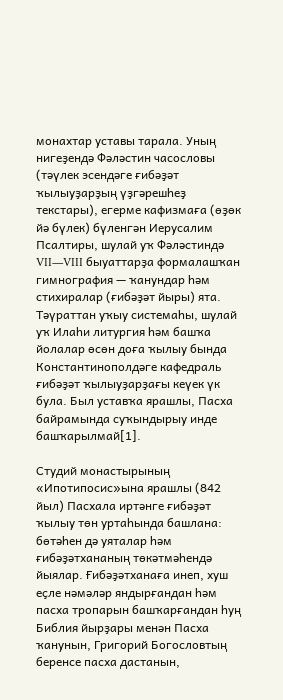монахтар уставы тарала. Уның нигеҙендә Фәләстин часословы (тәүлек эсендәге ғибәҙәт ҡылыуҙарҙың үҙгәрешһеҙ текстары), егерме кафизмаға (өҙөк йә бүлек) бүленгән Иерусалим Псалтиры, шулай уҡ Фәләстиндә VII—VIII быуаттарҙа формалашҡан гимнография — ҡанундар һәм стихиралар (ғибәҙәт йыры) ята. Тәүраттан уҡыу системаһы, шулай уҡ Илаһи литургия һәм башҡа йолалар өсөн доға ҡылыу бында Константинополдәге кафедраль ғибәҙәт ҡылыуҙарҙағы кеүек үк була. Был уставҡа ярашлы, Пасха байрамында суҡындырыу инде башҡарылмай[1].

Студий монастырының «Ипотипосис»ына ярашлы (842 йыл) Пасхала иртәнге ғибәҙәт ҡылыу төн уртаһында башлана: бөтәһен дә уяталар һәм ғибәҙәтхананың төкәтмәһендә йыялар. Ғибәҙәтханаға инеп, хуш еҫле нәмәләр яндырғандан һәм пасха тропарын башҡарғандан һуң Библия йырҙары менән Пасха ҡанунын, Григорий Богословтың беренсе пасха дастанын,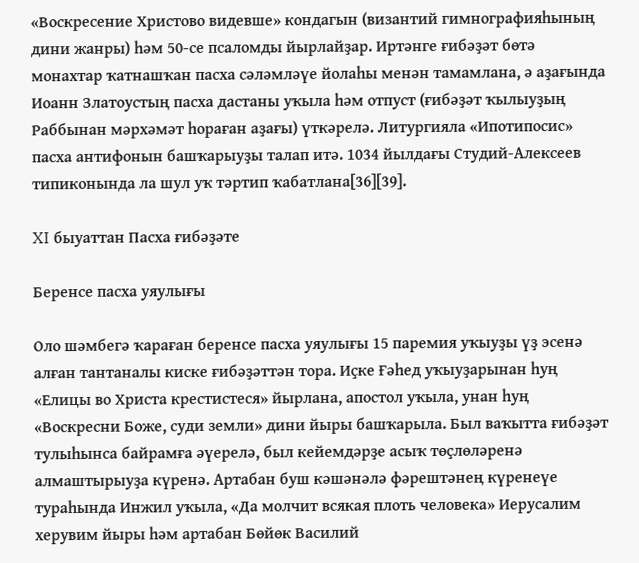«Воскресение Христово видевше» кондагын (византий гимнографияһының дини жанры) һәм 50-се псаломды йырлайҙар. Иртәнге ғибәҙәт бөтә монахтар ҡатнашҡан пасха сәләмләүе йолаһы менән тамамлана, ә аҙағында Иоанн Златоустың пасха дастаны уҡыла һәм отпуст (ғибәҙәт ҡылыуҙың Раббынан мәрхәмәт һораған аҙағы) үткәрелә. Литургияла «Ипотипосис» пасха антифонын башҡарыуҙы талап итә. 1034 йылдағы Студий-Алексеев типиконында ла шул уҡ тәртип ҡабатлана[36][39].

XI быуаттан Пасха ғибәҙәте

Беренсе пасха уяулығы

Оло шәмбегә ҡараған беренсе пасха уяулығы 15 паремия уҡыуҙы үҙ эсенә алған тантаналы киске ғибәҙәттән тора. Иҫке Ғәһед уҡыуҙарынан һуң «Елицы во Христа крестистеся» йырлана, апостол уҡыла, унан һуң «Воскресни Боже, суди земли» дини йыры башҡарыла. Был ваҡытта ғибәҙәт тулыһынса байрамға әүерелә, был кейемдәрҙе асыҡ төҫлөләренә алмаштырыуҙа күренә. Артабан буш кәшәнәлә фәрештәнең күренеүе тураһында Инжил уҡыла, «Да молчит всякая плоть человека» Иерусалим херувим йыры һәм артабан Бөйөк Василий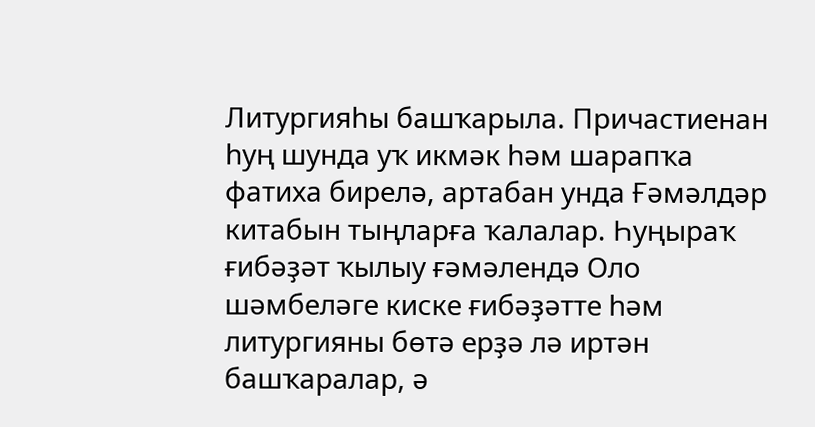Литургияһы башҡарыла. Причастиенан һуң шунда уҡ икмәк һәм шарапҡа фатиха бирелә, артабан унда Ғәмәлдәр китабын тыңларға ҡалалар. Һуңыраҡ ғибәҙәт ҡылыу ғәмәлендә Оло шәмбеләге киске ғибәҙәтте һәм литургияны бөтә ерҙә лә иртән башҡаралар, ә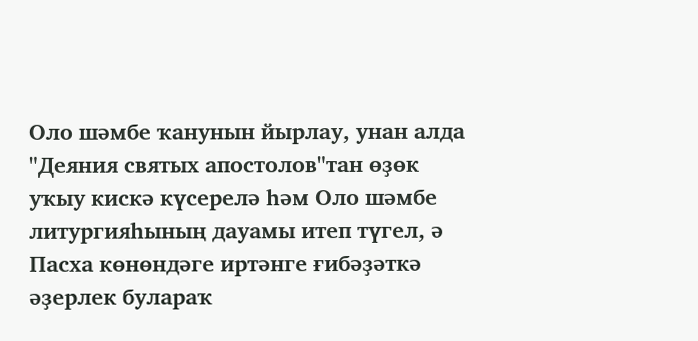Оло шәмбе ҡанунын йырлау, унан алда "Деяния святых апостолов"тан өҙөк уҡыу кискә күсерелә һәм Оло шәмбе литургияһының дауамы итеп түгел, ә Пасха көнөндәге иртәнге ғибәҙәткә әҙерлек булараҡ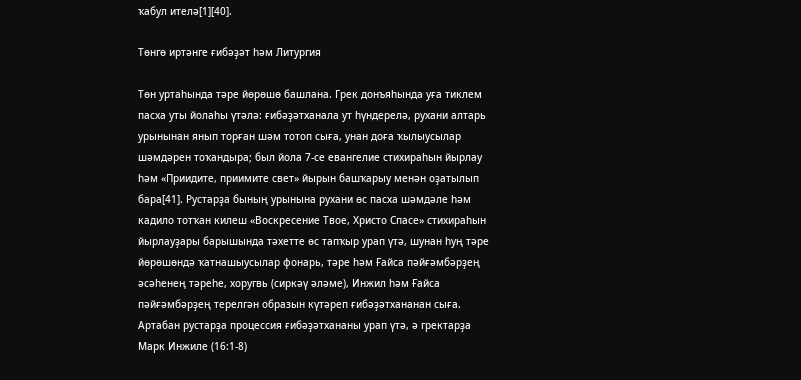ҡабул ителә[1][40].

Төнгө иртәнге ғибәҙәт һәм Литургия

Төн уртаһында тәре йөрөшө башлана. Грек донъяһында уға тиклем пасха уты йолаһы үтәлә: ғибәҙәтханала ут һүндерелә, рухани алтарь урынынан янып торған шәм тотоп сыға, унан доға ҡылыусылар шәмдәрен тоҡандыра; был йола 7-се евангелие стихираһын йырлау һәм «Приидите, приимите свет» йырын башҡарыу менән оҙатылып бара[41]. Рустарҙа бының урынына рухани өс пасха шәмдәле һәм кадило тотҡан килеш «Воскресение Твое, Христо Спасе» стихираһын йырлауҙары барышында тәхетте өс тапҡыр урап үтә, шунан һуң тәре йөрөшөндә ҡатнашыусылар фонарь, тәре һәм Ғайса пәйғәмбәрҙең әсәһенең тәреһе, хоругвь (сиркәү әләме), Инжил һәм Ғайса пәйғәмбәрҙең терелгән образын күтәреп ғибәҙәтхананан сыға. Артабан рустарҙа процессия ғибәҙәтхананы урап үтә, ә гректарҙа Марк Инжиле (16:1-8)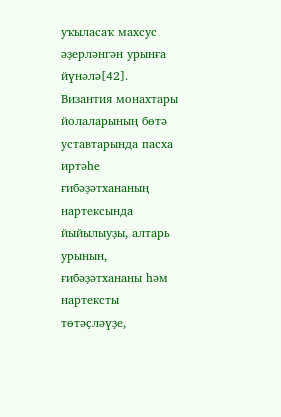уҡыласаҡ махсус әҙерләнгән урынға йүнәлә[42]. Византия монахтары йолаларының бөтә уставтарында пасха иртәһе ғибәҙәтхананың нартексында йыйылыуҙы, алтарь урынын, ғибәҙәтхананы һәм нартексты төтәҫләүҙе,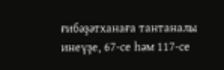ғибәҙәтханаға тантаналы инеүҙе, 67-се һәм 117-се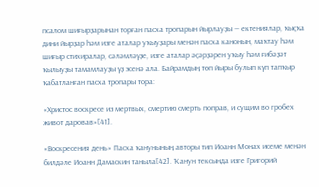псалом шиғырҙарынан торған пасха тропарын йырлауҙы — ектениялар, ҡыҫҡа дини йырҙар һәм изге аталар уҡыуҙары менән пасха канонын, маҡтау һәм шиғыр стихиралар, сәләмләүҙе, изге аталар әҫәрҙәрен уҡыу һәм ғибәҙәт ҡылыуҙы тамамлауҙы үҙ эсенә ала. Байрамдың төп йыры булып күп тапҡыр ҡабатланған пасха тропары тора:

«Христос воскресе из мертвых, смертию смерть поправ, и сущим во гробех живот даровав»[41].

«Воскресения день» Пасха ҡанунының авторы тип Иоанн Монах исеме менән билдәле Иоанн Дамаскин таныла[42]. Ҡанун тексында изге Григорий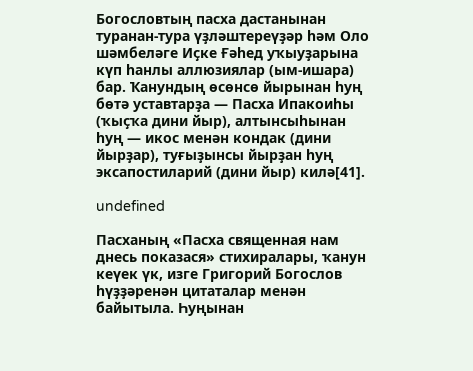Богословтың пасха дастанынан туранан-тура үҙләштереүҙәр һәм Оло шәмбеләге Иҫке Ғәһед уҡыуҙарына күп һанлы аллюзиялар (ым-ишара) бар. Ҡанундың өсөнсө йырынан һуң бөтә уставтарҙа — Пасха Ипакоиһы (ҡыҫҡа дини йыр), алтынсыһынан һуң — икос менән кондак (дини йырҙар), туғыҙынсы йырҙан һуң эксапостиларий (дини йыр) килә[41].

undefined

Пасханың «Пасха священная нам днесь показася» стихиралары, ҡанун кеүек үк, изге Григорий Богослов һүҙҙәренән цитаталар менән байытыла. Һуңынан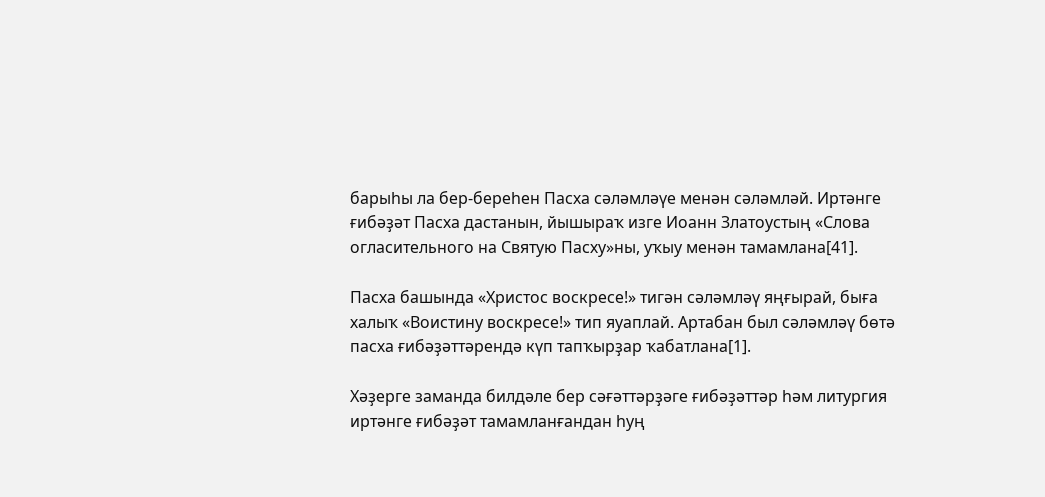барыһы ла бер-береһен Пасха сәләмләүе менән сәләмләй. Иртәнге ғибәҙәт Пасха дастанын, йышыраҡ изге Иоанн Златоустың «Слова огласительного на Святую Пасху»ны, уҡыу менән тамамлана[41].

Пасха башында «Христос воскресе!» тигән сәләмләү яңғырай, быға халыҡ «Воистину воскресе!» тип яуаплай. Артабан был сәләмләү бөтә пасха ғибәҙәттәрендә күп тапҡырҙар ҡабатлана[1].

Хәҙерге заманда билдәле бер сәғәттәрҙәге ғибәҙәттәр һәм литургия иртәнге ғибәҙәт тамамланғандан һуң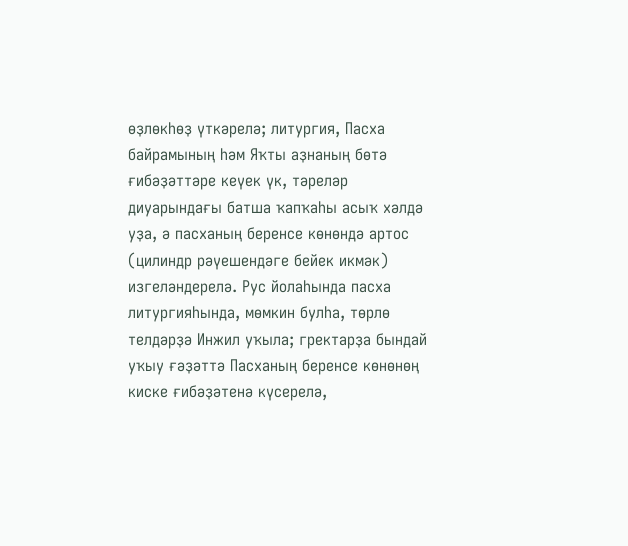өҙлөкһөҙ үткәрелә; литургия, Пасха байрамының һәм Яҡты аҙнаның бөтә ғибәҙәттәре кеүек үк, тәреләр диуарындағы батша ҡапҡаһы асыҡ хәлдә уҙа, ә пасханың беренсе көнөндә артос (цилиндр рәүешендәге бейек икмәк) изгеләндерелә. Рус йолаһында пасха литургияһында, мөмкин булһа, төрлө телдәрҙә Инжил уҡыла; гректарҙа бындай уҡыу ғәҙәттә Пасханың беренсе көнөнөң киске ғибәҙәтенә күсерелә,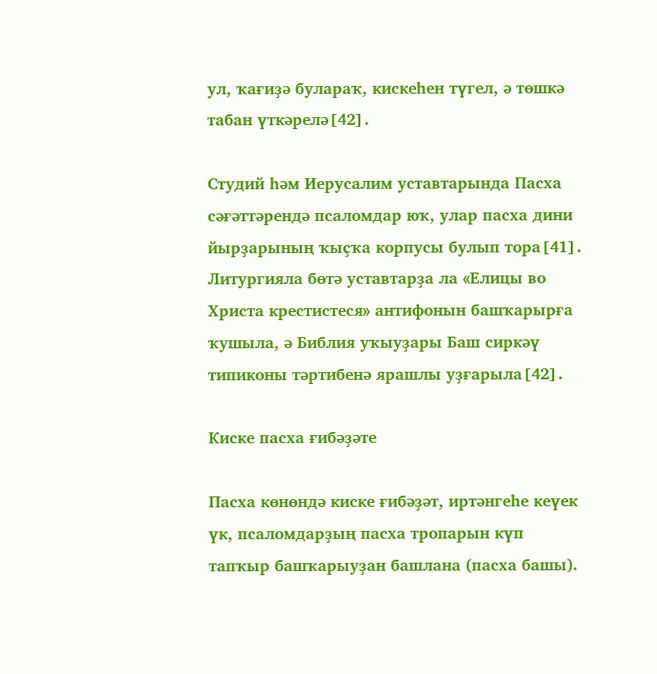ул, ҡағиҙә булараҡ, кискеһен түгел, ә төшкә табан үткәрелә[42].

Студий һәм Иерусалим уставтарында Пасха сәғәттәрендә псаломдар юҡ, улар пасха дини йырҙарының ҡыҫҡа корпусы булып тора[41]. Литургияла бөтә уставтарҙа ла «Елицы во Христа крестистеся» антифонын башҡарырға ҡушыла, ә Библия уҡыуҙары Баш сиркәү типиконы тәртибенә ярашлы уҙғарыла[42].

Киске пасха ғибәҙәте

Пасха көнөндә киске ғибәҙәт, иртәнгеһе кеүек үк, псаломдарҙың пасха тропарын күп тапҡыр башҡарыуҙан башлана (пасха башы).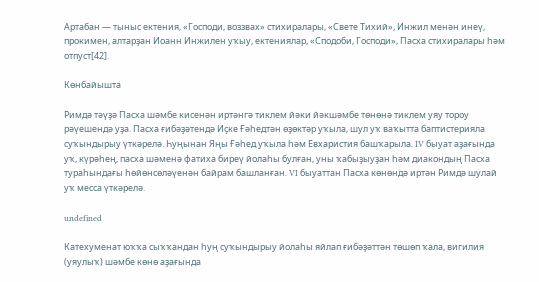Артабан — тыныс ектения, «Господи, воззвах» стихиралары, «Свете Тихий», Инжил менән инеү, прокимен, алтарҙан Иоанн Инжилен уҡыу, ектениялар, «Сподоби, Господи», Пасха стихиралары һәм отпуст[42].

Көнбайышта

Римдә тәүҙә Пасха шәмбе кисенән иртәнгә тиклем йәки йәкшәмбе төнөнә тиклем уяу тороу рәүешендә уҙа. Пасха ғибәҙәтендә Иҫке Ғәһедтән өҙөктәр уҡыла, шул уҡ ваҡытта баптистерияла суҡындырыу үткәрелә. Һуңынан Яңы Ғәһед уҡыла һәм Евхаристия башҡарыла. IV быуат аҙағында уҡ, күрәһең, пасха шәменә фатиха биреү йолаһы булған, уны ҡабыҙыуҙан һәм диакондың Пасха тураһындағы һөйөнсөләүенән байрам башланған. VI быуаттан Пасха көнөндә иртән Римдә шулай уҡ месса үткәрелә.

undefined

Катехуменат юҡҡа сыҡҡандан һуң суҡындырыу йолаһы яйлап ғибәҙәттән төшөп ҡала, вигилия (уяулыҡ) шәмбе көнө аҙағында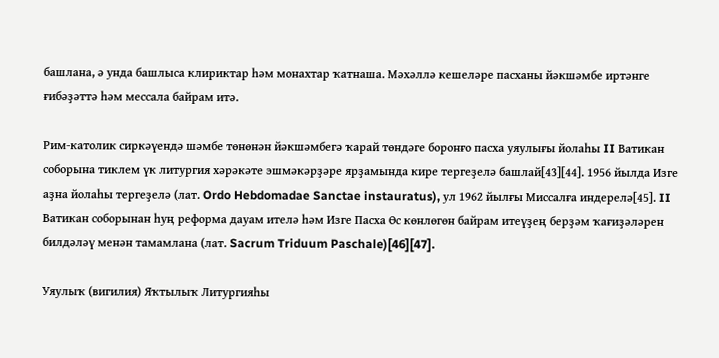башлана, ә унда башлыса клириктар һәм монахтар ҡатнаша. Мәхәллә кешеләре пасханы йәкшәмбе иртәнге ғибәҙәттә һәм мессала байрам итә.

Рим-католик сиркәүендә шәмбе төнөнән йәкшәмбегә ҡарай төндәге боронғо пасха уяулығы йолаһы II Ватикан соборына тиклем үк литургия хәрәкәте эшмәкәрҙәре ярҙамында кире тергеҙелә башлай[43][44]. 1956 йылда Изге аҙна йолаһы тергеҙелә (лат. Ordo Hebdomadae Sanctae instauratus), ул 1962 йылғы Миссалға индерелә[45]. II Ватикан соборынан һуң реформа дауам ителә һәм Изге Пасха Өс көнлөгөн байрам итеүҙең берҙәм ҡағиҙәләрен билдәләү менән тамамлана (лат. Sacrum Triduum Paschale)[46][47].

Уяулыҡ (вигилия) Яҡтылыҡ Литургияһы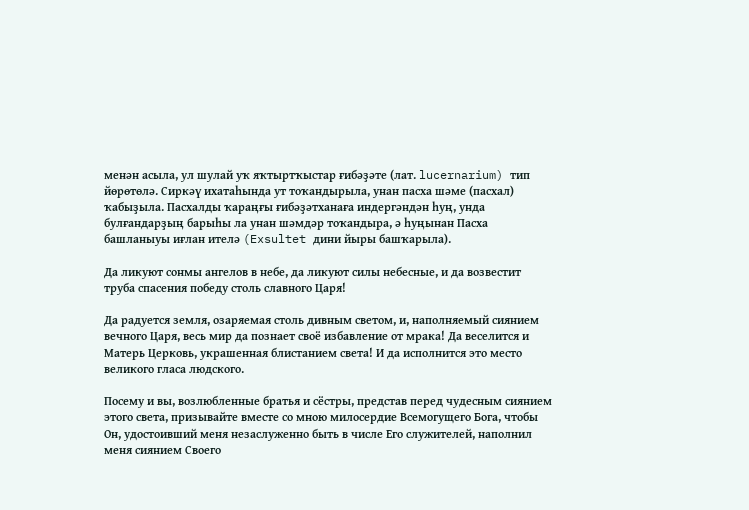менән асыла, ул шулай уҡ яҡтыртҡыстар ғибәҙәте (лат. lucernarium) тип йөрөтөлә. Сиркәү ихатаһында ут тоҡандырыла, унан пасха шәме (пасхал) ҡабыҙыла. Пасхалды ҡараңғы ғибәҙәтханаға индергәндән һуң, унда булғандарҙың барыһы ла унан шәмдәр тоҡандыра, ә һуңынан Пасха башланыуы иғлан ителә (Exsultet дини йыры башҡарыла).

Да ликуют сонмы ангелов в небе, да ликуют силы небесные, и да возвестит труба спасения победу столь славного Царя!

Да радуется земля, озаряемая столь дивным светом, и, наполняемый сиянием вечного Царя, весь мир да познает своё избавление от мрака! Да веселится и Матерь Церковь, украшенная блистанием света! И да исполнится это место великого гласа людского.

Посему и вы, возлюбленные братья и сёстры, представ перед чудесным сиянием этого света, призывайте вместе со мною милосердие Всемогущего Бога, чтобы Он, удостоивший меня незаслуженно быть в числе Его служителей, наполнил меня сиянием Своего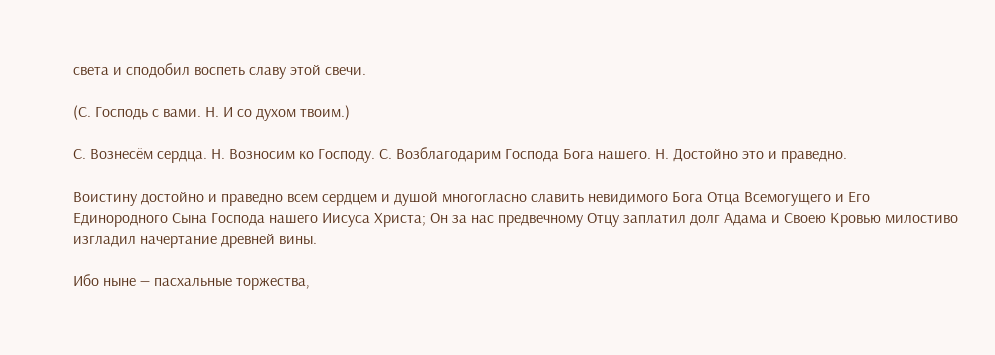света и сподобил воспеть славу этой свечи.

(С. Господь с вами. Н. И со духом твоим.)

С. Вознесём сердца. Н. Возносим ко Господу. С. Возблагодарим Господа Бога нашего. Н. Достойно это и праведно.

Воистину достойно и праведно всем сердцем и душой многогласно славить невидимого Бога Отца Всемогущего и Его Единородного Сына Господа нашего Иисуса Христа; Он за нас предвечному Отцу заплатил долг Адама и Своею Кровью милостиво изгладил начертание древней вины.

Ибо ныне — пасхальные торжества,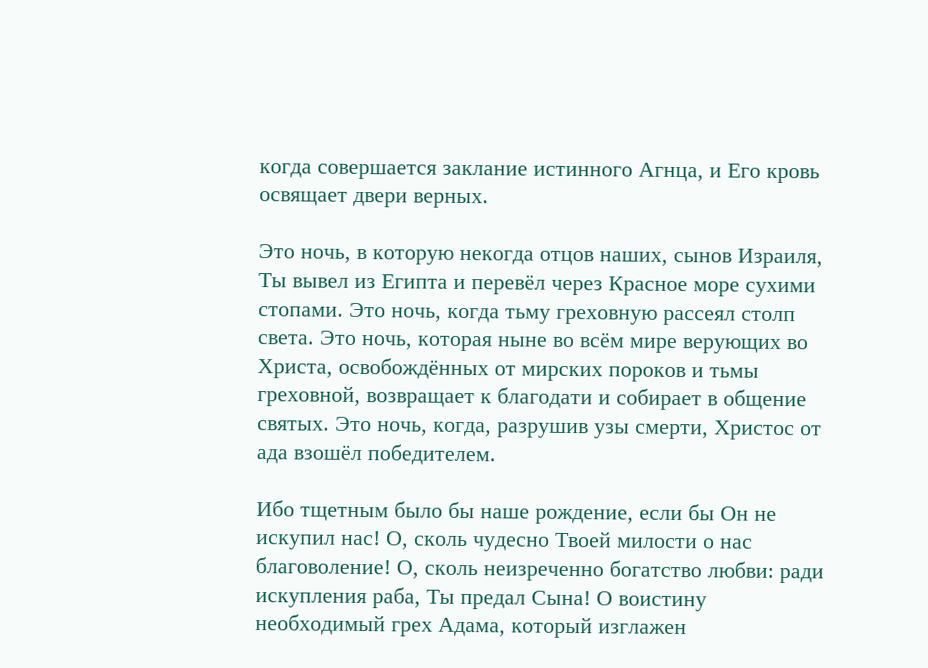когда совершается заклание истинного Агнца, и Его кровь освящает двери верных.

Это ночь, в которую некогда отцов наших, сынов Израиля, Ты вывел из Египта и перевёл через Красное море сухими стопами. Это ночь, когда тьму греховную рассеял столп света. Это ночь, которая ныне во всём мире верующих во Христа, освобождённых от мирских пороков и тьмы греховной, возвращает к благодати и собирает в общение святых. Это ночь, когда, разрушив узы смерти, Христос от ада взошёл победителем.

Ибо тщетным было бы наше рождение, если бы Он не искупил нас! О, сколь чудесно Твоей милости о нас благоволение! О, сколь неизреченно богатство любви: ради искупления раба, Ты предал Сына! О воистину необходимый грех Адама, который изглажен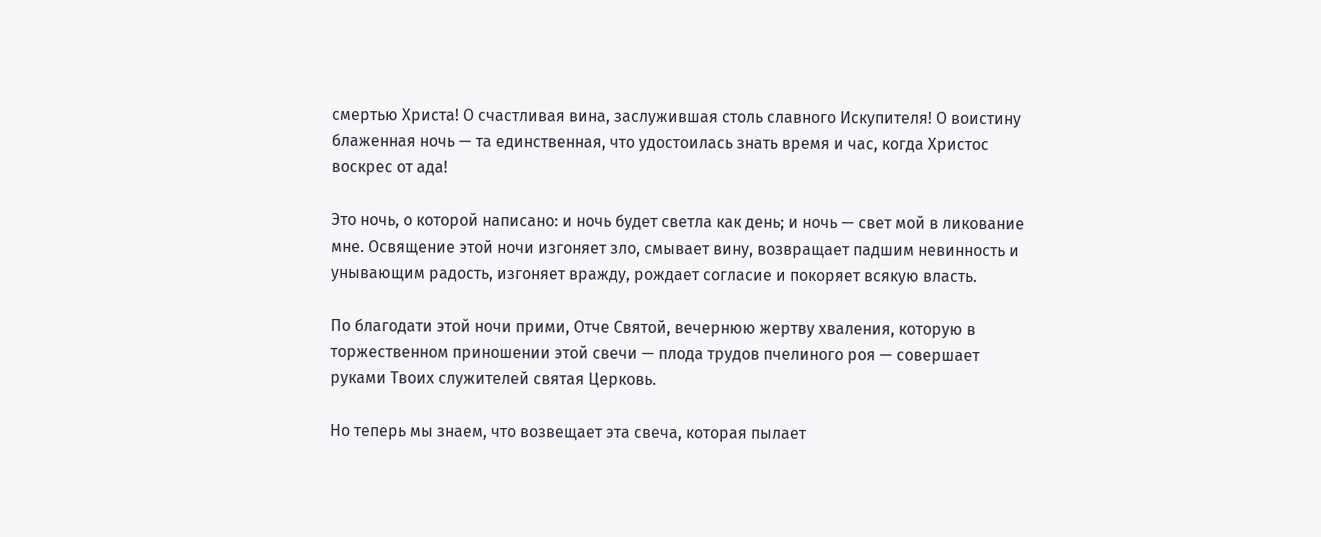смертью Христа! О счастливая вина, заслужившая столь славного Искупителя! О воистину блаженная ночь — та единственная, что удостоилась знать время и час, когда Христос воскрес от ада!

Это ночь, о которой написано: и ночь будет светла как день; и ночь — свет мой в ликование мне. Освящение этой ночи изгоняет зло, смывает вину, возвращает падшим невинность и унывающим радость, изгоняет вражду, рождает согласие и покоряет всякую власть.

По благодати этой ночи прими, Отче Святой, вечернюю жертву хваления, которую в торжественном приношении этой свечи — плода трудов пчелиного роя — совершает руками Твоих служителей святая Церковь.

Но теперь мы знаем, что возвещает эта свеча, которая пылает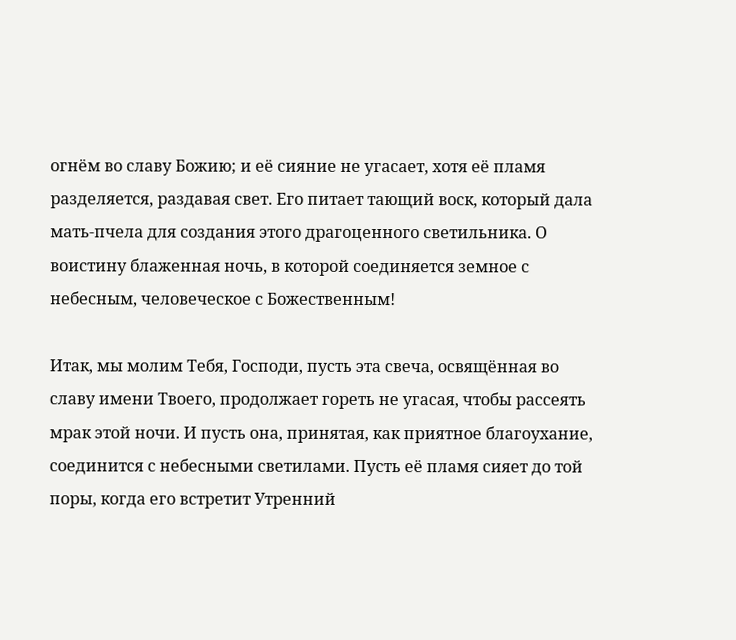огнём во славу Божию; и её сияние не угасает, хотя её пламя разделяется, раздавая свет. Его питает тающий воск, который дала мать-пчела для создания этого драгоценного светильника. О воистину блаженная ночь, в которой соединяется земное с небесным, человеческое с Божественным!

Итак, мы молим Тебя, Господи, пусть эта свеча, освящённая во славу имени Твоего, продолжает гореть не угасая, чтобы рассеять мрак этой ночи. И пусть она, принятая, как приятное благоухание, соединится с небесными светилами. Пусть её пламя сияет до той поры, когда его встретит Утренний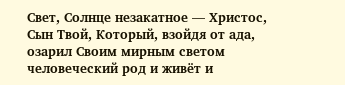Свет, Солнце незакатное — Христос, Сын Твой, Который, взойдя от ада, озарил Своим мирным светом человеческий род и живёт и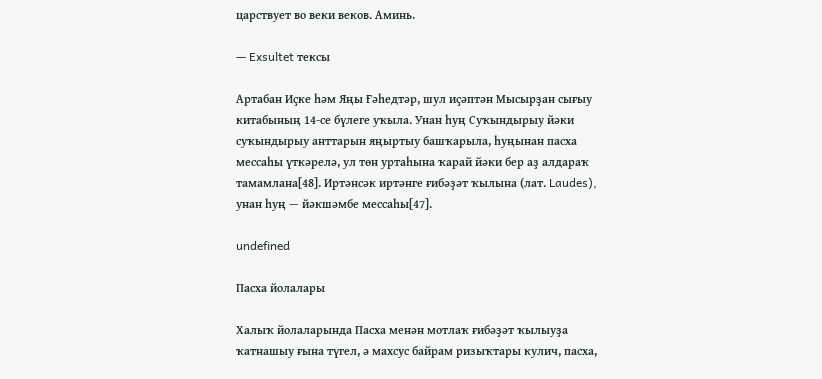царствует во веки веков. Аминь.

— Exsultet тексы

Артабан Иҫке һәм Яңы Ғәһедтәр, шул иҫәптән Мысырҙан сығыу китабының 14-се бүлеге уҡыла. Унан һуң Суҡындырыу йәки суҡындырыу анттарын яңыртыу башҡарыла, һуңынан пасха мессаһы үткәрелә, ул төн уртаһына ҡарай йәки бер аҙ алдараҡ тамамлана[48]. Иртәнсәк иртәнге ғибәҙәт ҡылына (лат. Laudes), унан һуң — йәкшәмбе мессаһы[47].

undefined

Пасха йолалары

Халыҡ йолаларында Пасха менән мотлаҡ ғибәҙәт ҡылыуҙа ҡатнашыу ғына түгел, ә махсус байрам ризыҡтары кулич, пасха,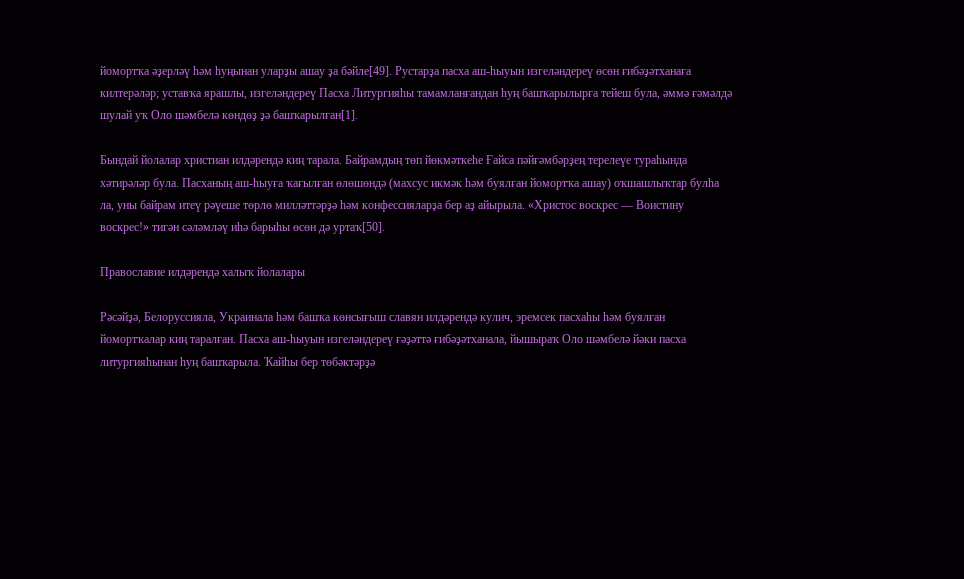йомортҡа әҙерләү һәм һуңынан уларҙы ашау ҙа бәйле[49]. Рустарҙа пасха аш-һыуын изгеләндереү өсөн ғибәҙәтханаға килтерәләр; уставҡа ярашлы, изгеләндереү Пасха Литургияһы тамамланғандан һуң башҡарылырға тейеш була, әммә ғәмәлдә шулай уҡ Оло шәмбелә көндөҙ ҙә башҡарылған[1].

Бындай йолалар христиан илдәрендә киң тарала. Байрамдың төп йөкмәткеһе Ғайса пәйғәмбәрҙең терелеүе тураһында хәтирәләр була. Пасханың аш-һыуға ҡағылған өлөшөндә (махсус икмәк һәм буялған йомортҡа ашау) оҡшашлыҡтар булһа ла, уны байрам итеү рәүеше төрлө милләттәрҙә һәм конфессияларҙа бер аҙ айырыла. «Христос воскрес — Воистину воскрес!» тигән сәләмләү иһә барыһы өсөн дә уртаҡ[50].

Православие илдәрендә халыҡ йолалары

Рәсәйҙә, Белоруссияла, Украинала һәм башҡа көнсығыш славян илдәрендә кулич, эремсек пасхаһы һәм буялған йомортҡалар киң таралған. Пасха аш-һыуын изгеләндереү ғәҙәттә ғибәҙәтханала, йышыраҡ Оло шәмбелә йәки пасха литургияһынан һуң башҡарыла. Ҡайһы бер төбәктәрҙә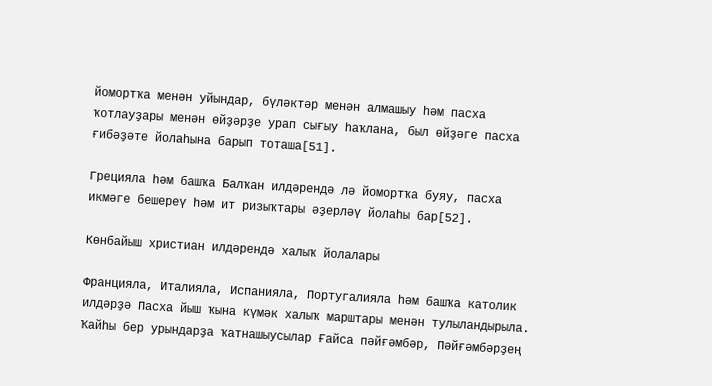йомортҡа менән уйындар, бүләктәр менән алмашыу һәм пасха ҡотлауҙары менән өйҙәрҙе урап сығыу һаҡлана, был өйҙәге пасха ғибәҙәте йолаһына барып тоташа[51].

Грецияла һәм башҡа Балҡан илдәрендә лә йомортҡа буяу, пасха икмәге бешереү һәм ит ризыҡтары әҙерләү йолаһы бар[52].

Көнбайыш христиан илдәрендә халыҡ йолалары

Францияла, Италияла, Испанияла, Португалияла һәм башҡа католик илдәрҙә Пасха йыш ҡына күмәк халыҡ марштары менән тулыландырыла. Ҡайһы бер урындарҙа ҡатнашыусылар Ғайса пәйғәмбәр, Пәйғәмбәрҙең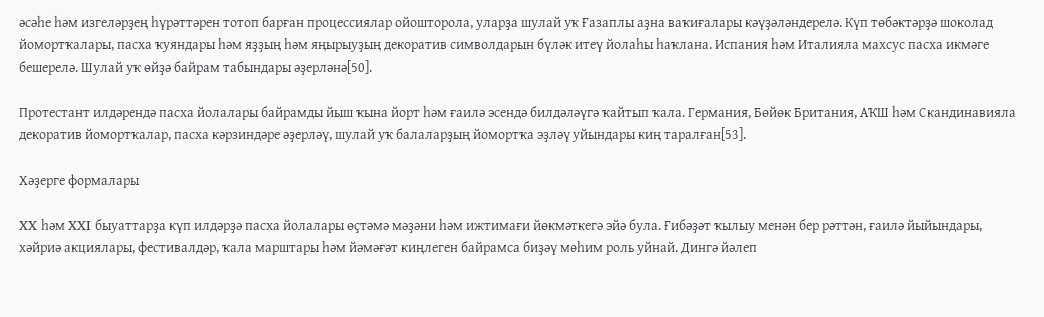әсәһе һәм изгеләрҙең һүрәттәрен тотоп барған процессиялар ойошторола, уларҙа шулай уҡ Ғазаплы аҙна ваҡиғалары кәүҙәләндерелә. Күп төбәктәрҙә шоколад йомортҡалары, пасха ҡуяндары һәм яҙҙың һәм яңырыуҙың декоратив символдарын бүләк итеү йолаһы һаҡлана. Испания һәм Италияла махсус пасха икмәге бешерелә. Шулай уҡ өйҙә байрам табындары әҙерләнә[50].

Протестант илдәрендә пасха йолалары байрамды йыш ҡына йорт һәм ғаилә эсендә билдәләүгә ҡайтып ҡала. Германия, Бөйөк Британия, АҠШ һәм Скандинавияла декоратив йомортҡалар, пасха кәрзиндәре әҙерләү, шулай уҡ балаларҙың йомортҡа эҙләү уйындары киң таралған[53].

Хәҙерге формалары

XX һәм XXI быуаттарҙа күп илдәрҙә пасха йолалары өҫтәмә мәҙәни һәм ижтимағи йөкмәткегә эйә була. Ғибәҙәт ҡылыу менән бер рәттән, ғаилә йыйындары, хәйриә акциялары, фестивалдәр, ҡала марштары һәм йәмәғәт киңлеген байрамса биҙәү мөһим роль уйнай. Дингә йәлеп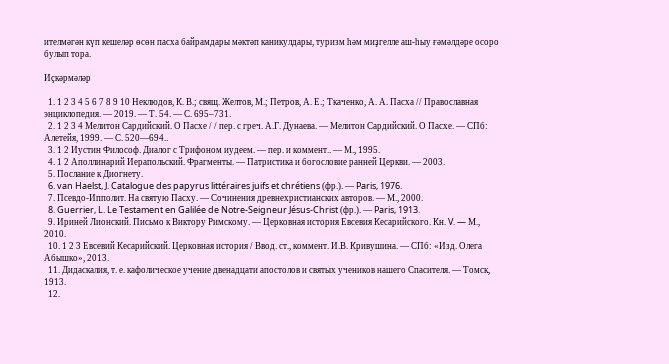ителмәгән күп кешеләр өсөн пасха байрамдары мәктәп каникулдары, туризм һәм миҙгелле аш-һыу ғәмәлдәре осоро булып тора.

Иҫкәрмәләр

  1. 1 2 3 4 5 6 7 8 9 10 Неклюдов, К. В.; свящ. Желтов, М.; Петров, А. Е.; Ткаченко, А. А. Пасха // Православная энциклопедия. — 2019. — Т. 54. — С. 695–731.
  2. 1 2 3 4 Мелитон Сардийский. О Пасхе / / пер. с греч. А.Г. Дунаева. — Мелитон Сардийский. О Пасхе. — СПб: Алетейя, 1999. — С. 520—694..
  3. 1 2 Иустин Философ. Диалог с Трифоном иудеем. — пер. и коммент.. — М., 1995.
  4. 1 2 Аполлинарий Иерапольский. Фрагменты. — Патристика и богословие ранней Церкви. — 2003.
  5. Послание к Диогнету.
  6. van Haelst, J. Catalogue des papyrus littéraires juifs et chrétiens (фр.). — Paris, 1976.
  7. Псевдо-Ипполит. На святую Пасху. — Сочинения древнехристианских авторов. — М., 2000.
  8. Guerrier, L. Le Testament en Galilée de Notre-Seigneur Jésus-Christ (фр.). — Paris, 1913.
  9. Ириней Лионский. Письмо к Виктору Римскому. — Церковная история Евсевия Кесарийского. Кн. V. — М., 2010.
  10. 1 2 3 Евсевий Кесарийский. Церковная история / Ввод. ст., коммент. И.В. Кривушина. — СПб: «Изд. Олега Абышко», 2013.
  11. Дидаскалия, т. е. кафолическое учение двенадцати апостолов и святых учеников нашего Спасителя. — Томск, 1913.
  12.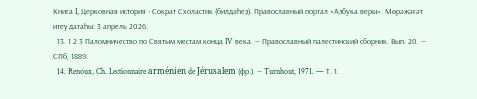Книга I, Церковная история - Сократ Схоластик (билдәһеҙ). Православный портал «Азбука веры». Мөрәжәғәт итеү датаһы: 3 апрель 2026.
  13. 1 2 3 Паломничество по Святым местам конца IV века. — Православный палестинский сборник. Вып. 20. — СПб, 1889.
  14. Renoux, Ch. Lectionnaire arménien de Jérusalem (фр.). — Turnhout, 1971. — Т. 1.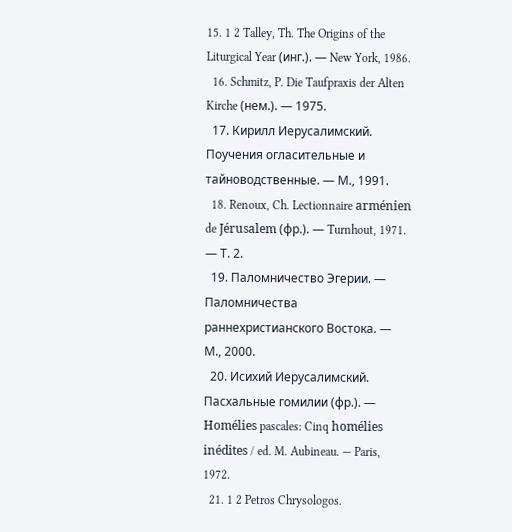15. 1 2 Talley, Th. The Origins of the Liturgical Year (инг.). — New York, 1986.
  16. Schmitz, P. Die Taufpraxis der Alten Kirche (нем.). — 1975.
  17. Кирилл Иерусалимский. Поучения огласительные и тайноводственные. — М., 1991.
  18. Renoux, Ch. Lectionnaire arménien de Jérusalem (фр.). — Turnhout, 1971. — Т. 2.
  19. Паломничество Эгерии. — Паломничества раннехристианского Востока. — М., 2000.
  20. Исихий Иерусалимский. Пасхальные гомилии (фр.). — Homélies pascales: Cinq homélies inédites / ed. M. Aubineau. — Paris, 1972.
  21. 1 2 Petros Chrysologos.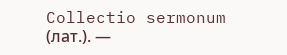Collectio sermonum (лат.). —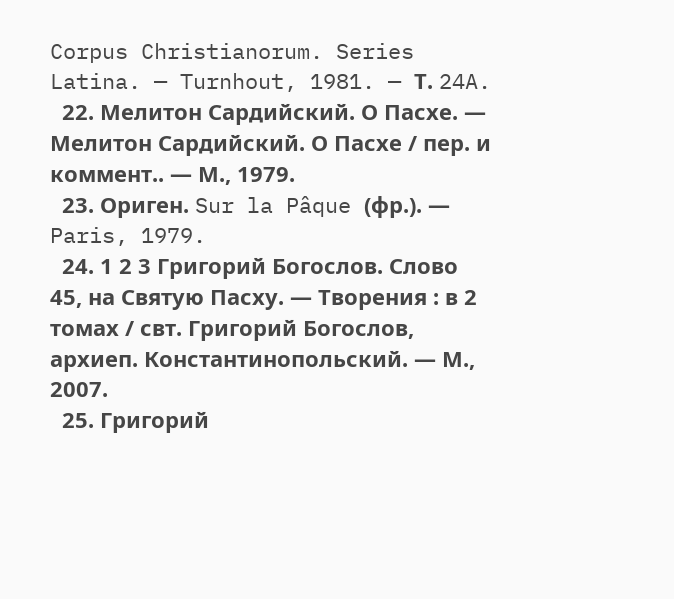Corpus Christianorum. Series Latina. — Turnhout, 1981. — Т. 24A.
  22. Мелитон Сардийский. О Пасхе. — Мелитон Сардийский. О Пасхе / пер. и коммент.. — М., 1979.
  23. Ориген. Sur la Pâque (фр.). — Paris, 1979.
  24. 1 2 3 Григорий Богослов. Слово 45, на Святую Пасху. — Творения : в 2 томах / свт. Григорий Богослов, архиеп. Константинопольский. — М., 2007.
  25. Григорий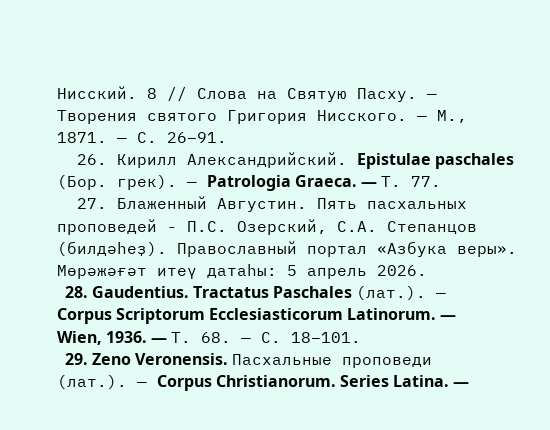Нисский. 8 // Слова на Святую Пасху. — Творения святого Григория Нисского. — М., 1871. — С. 26–91.
  26. Кирилл Александрийский. Epistulae paschales (Бор. грек). — Patrologia Graeca. — Т. 77.
  27. Блаженный Августин. Пять пасхальных проповедей - П.С. Озерский, С.А. Степанцов (билдәһеҙ). Православный портал «Азбука веры». Мөрәжәғәт итеү датаһы: 5 апрель 2026.
  28. Gaudentius. Tractatus Paschales (лат.). — Corpus Scriptorum Ecclesiasticorum Latinorum. — Wien, 1936. — Т. 68. — С. 18–101.
  29. Zeno Veronensis. Пасхальные проповеди (лат.). — Corpus Christianorum. Series Latina. —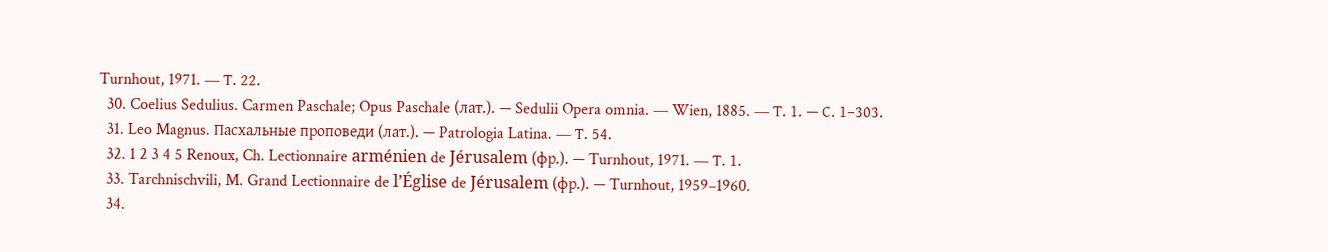Turnhout, 1971. — Т. 22.
  30. Coelius Sedulius. Carmen Paschale; Opus Paschale (лат.). — Sedulii Opera omnia. — Wien, 1885. — Т. 1. — С. 1–303.
  31. Leo Magnus. Пасхальные проповеди (лат.). — Patrologia Latina. — Т. 54.
  32. 1 2 3 4 5 Renoux, Ch. Lectionnaire arménien de Jérusalem (фр.). — Turnhout, 1971. — Т. 1.
  33. Tarchnischvili, M. Grand Lectionnaire de l’Église de Jérusalem (фр.). — Turnhout, 1959–1960.
  34.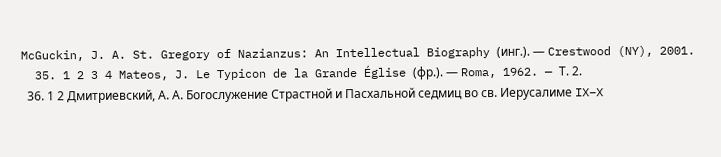McGuckin, J. A. St. Gregory of Nazianzus: An Intellectual Biography (инг.). — Crestwood (NY), 2001.
  35. 1 2 3 4 Mateos, J. Le Typicon de la Grande Église (фр.). — Roma, 1962. — Т. 2.
  36. 1 2 Дмитриевский, А. А. Богослужение Страстной и Пасхальной седмиц во св. Иерусалиме IX–X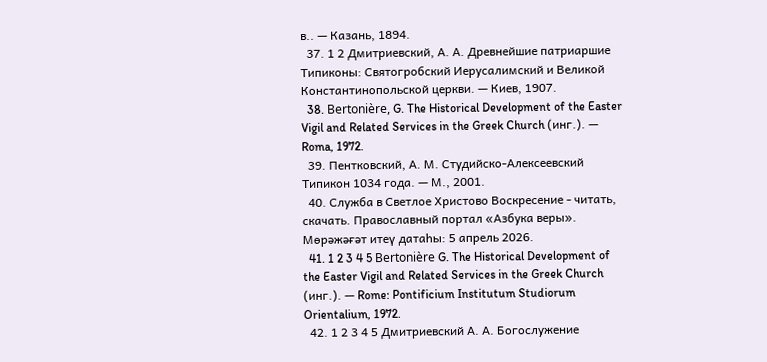в.. — Казань, 1894.
  37. 1 2 Дмитриевский, А. А. Древнейшие патриаршие Типиконы: Святогробский Иерусалимский и Великой Константинопольской церкви. — Киев, 1907.
  38. Bertonière, G. The Historical Development of the Easter Vigil and Related Services in the Greek Church (инг.). — Roma, 1972.
  39. Пентковский, А. М. Студийско-Алексеевский Типикон 1034 года. — М., 2001.
  40. Служба в Светлое Христово Воскресение - читать, скачать. Православный портал «Азбука веры». Мөрәжәғәт итеү датаһы: 5 апрель 2026.
  41. 1 2 3 4 5 Bertonière G. The Historical Development of the Easter Vigil and Related Services in the Greek Church (инг.). — Rome: Pontificium Institutum Studiorum Orientalium, 1972.
  42. 1 2 3 4 5 Дмитриевский А. А. Богослужение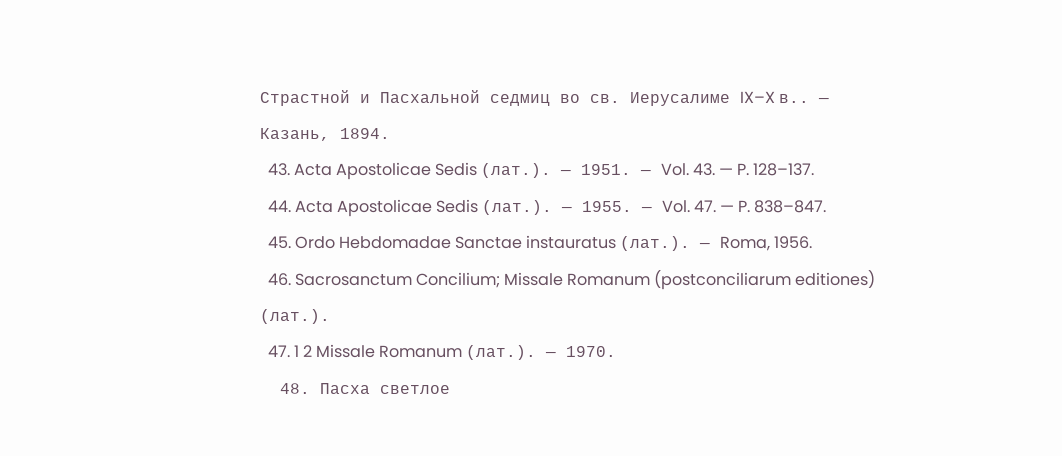Страстной и Пасхальной седмиц во св. Иерусалиме IX–X в.. — Казань, 1894.
  43. Acta Apostolicae Sedis (лат.). — 1951. — Vol. 43. — P. 128–137.
  44. Acta Apostolicae Sedis (лат.). — 1955. — Vol. 47. — P. 838–847.
  45. Ordo Hebdomadae Sanctae instauratus (лат.). — Roma, 1956.
  46. Sacrosanctum Concilium; Missale Romanum (postconciliarum editiones) (лат.).
  47. 1 2 Missale Romanum (лат.). — 1970.
  48. Пасха светлое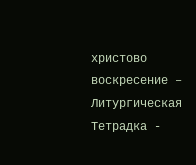христово воскресение – Литургическая Тетрадка -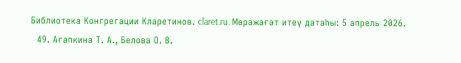Библиотека Конгрегации Кларетинов. claret.ru. Мөрәжәғәт итеү датаһы: 5 апрель 2026.
  49. Агапкина Т. А., Белова О. В.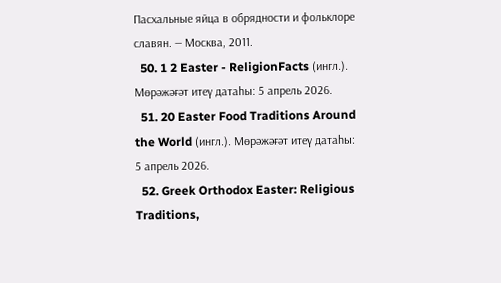Пасхальные яйца в обрядности и фольклоре славян. — Москва, 2011.
  50. 1 2 Easter - ReligionFacts (ингл.). Мөрәжәғәт итеү датаһы: 5 апрель 2026.
  51. 20 Easter Food Traditions Around the World (ингл.). Мөрәжәғәт итеү датаһы: 5 апрель 2026.
  52. Greek Orthodox Easter: Religious Traditions,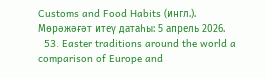Customs and Food Habits (ингл.). Мөрәжәғәт итеү датаһы: 5 апрель 2026.
  53. Easter traditions around the world a comparison of Europe and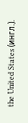the United States (ингл.).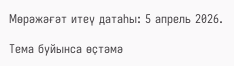Мөрәжәғәт итеү датаһы: 5 апрель 2026.

Тема буйынса өҫтәмә